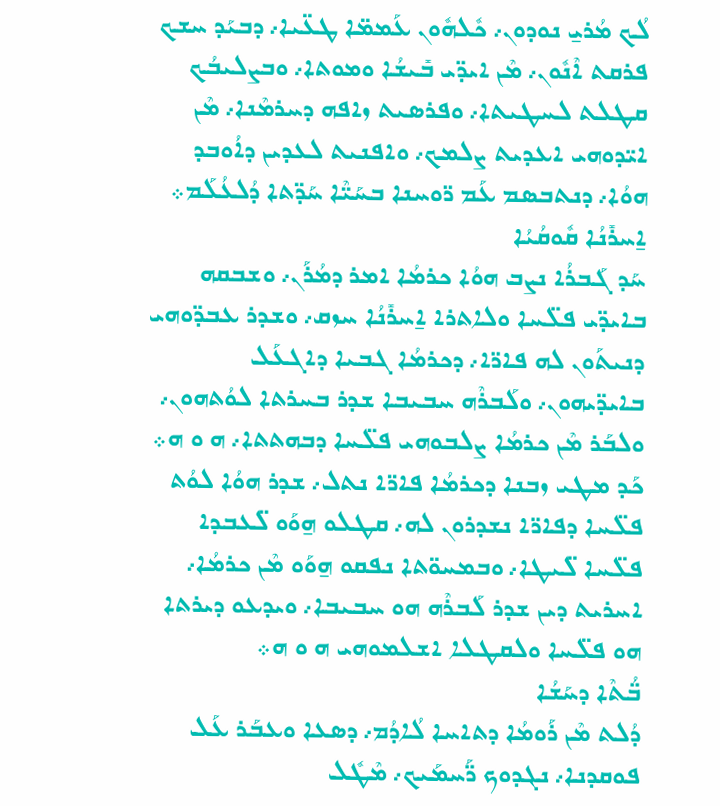ܠܳܟ ܡܳܪܝ̱ ܢܘܕܘܢ܇ ܟܽܠܗܽܘܢ ܥܰܡܡ̈ܐ ܛܥ̈ܝܐ܇ ܕܒܝܰܕ ܚܫܟ ܦܪܩܬ ܐܶܢܽܘܢ܇ ܡܶܢ ܐܝܕ̈ܝ ܒܺܝܫܳܐ ܘܡܘܬܐ܇ ܘܒܨܠܝܒܳܟ ܩܛܠܬ ܠܚܛܝܬܐ܇ ܘܦܪܣܝܬ ܙܐܦܗ ܕܚܪܡܶܢܐ܇ ܡܶܢ ܐܝ̈ܕܘܗܝ ܐܥܕܝܬ ܨܠܡܟ܇ ܘܐܦܢܝܬ ܠܥܕܝܢ ܕܐܳܘܒܕ ܗܘܳܐ܇ ܕܢܬܒܣܡ ܥܰܡ ܪ̈ܘܚܢܐ ܒܚܰܝ̈ܶܐ ܚܰܕ̈ܬܐ ܕܳܠܥܳܠܰܡ܀
ܐ̱ܚܪܺܢܳܐ ܩܽܘܩܳܝܳܐ
ܚܰܕ ܓܰܒܪܳܐ ܢܨܒ ܗܘܳܐ ܟܪܡܳܐ ܐܡܪ ܕܡܳܪܰܢ܇ ܘܫܒܩܗ ܒܐܝܕ̈ܝ ܦܠ̈ܚܐ ܘܠܐܬܪܐ ܐ̱ܚܪܺܢܳܐ ܚܙܩ܇ ܘܫܕܪ ܥܒܕ̈ܘܗܝ ܕܢܝܬܰܘܢ ܠܗ ܦܐܪ̈ܐ܇ ܕܟܪܡܳܐ ܓܒܝܐ ܕܐܓܥܰܠ ܒܐܝܕ̈ܝܗܘܢ܇ ܘܠܰܒܪܶܗ ܚܒܝܒܐ ܫܕܪ ܒܚܪܬܐ ܠܘܳܬܗܘܢ܇ ܘܠܒܰܪ ܡܶܢ ܟܪܡܳܐ ܨܠܒܘܗܝ ܦܠ̈ܚܐ ܕܒܗܬܬܐ܇ ܗ ܘ ܗ܀
ܟܰܕ ܡܛܝ ܙܒܢܐ ܕܟܪܡܳܐ ܦܐܪ̈ܐ ܢܬܠ܇ ܫܕܪ ܗܘܳܐ ܠܘܳܬ ܦܠ̈ܚܐ ܕܦܐܪ̈ܐ ܢܫܕܪܘܢ ܠܗ܇ ܩܛܠܘ ܗ̱ܘܰܘ ܠ̈ܥܒܕܐ ܦܠ̈ܚܐ ܠ̈ܝܛܐ܇ ܘܒܡܚܘ̈ܬܐ ܢܦܩܘ ܗ̱ܘܰܘ ܡܶܢ ܟܪܡܳܐ܇ ܐܚܪܝܬ ܕܝܢ ܫܕܪ ܠܰܒܪܶܗ ܗܘ ܚܒܝܒܐ܇ ܘܝܕܥܘ ܕܝܪܬܐ ܗܘ ܦܠ̈ܚܐ ܘܠܩܛܠܐ ܐܫܠܡܘܗܝ ܗ ܘ ܗ܀
ܒ̈ܳܬܶܐ ܕܚܰܫܳܐ
ܕܳܠܬ ܡܶܢ ܪܰܘܡܳܐ ܕܬܐܚܐ ܠܳܐܕܳܡ܇ ܕܣܥܐ ܘܥܒܰܪ ܥܰܠ ܦܘܩܕܢܐ܇ ܢܓܕܘܟ ܪ̈ܰܚܡܰܝܟ܇ ܡܶܛܽܠ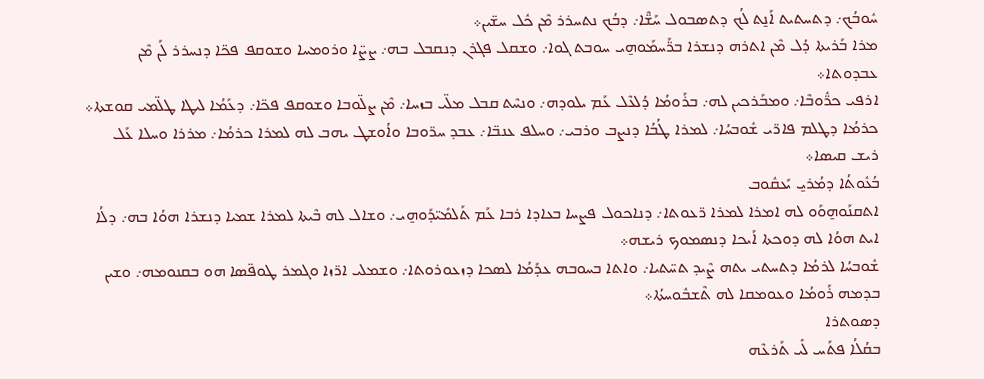ܚܽܘܒܳܟ܇ ܕܬܚܬܝܬ ܐܰܢ̱ܬ ܠܳܟ ܕܬܣܒܘܠ ܚܰܫ̈ܶܐ܇ ܕܒܳܟ ܢܬܚܪܪ ܡܶܢ ܟܽܠ ܚܫ̈ܝܢ܀
ܡܪܐ ܒܰܪܝܬܐ ܕܳܠ ܡܶܢ ܐܬܪܗ ܕܢܫܪܐ ܒܪ̈ܰܚܡܰܘܗ̱ܝ ܚܘܒܬ ܓܘܐ܇ ܘܫܩܠ ܦܓܪܢ ܕܢܩܒܠ ܒܗ܇ ܨܨ̈ܐ ܘܪܘܡܚܐ ܘܫܘܩܦ ܦܟ̈ܐ ܕܢܚܪܪ ܠܰܢ ܡܶܢ ܥܒܕܘܬܐ܀
ܐܪܦܝ ܟܪ̈ܽܘܒܶܐ܇ ܘܡܒܰܪܟܝܢ ܠܗ܇ ܒܪܰܘܡܳܐ ܕܳܠܥܶܠ ܥܰܡ ܝܠܘܕܗ܇ ܘܢܚܶܬ ܩܒܠ ܡܠ̈ܝ ܒܙܚܐ܇ ܡܶܢ ܨܠ̈ܘܒܐ ܘܫܘܩܦ ܦܟ̈ܐ܇ ܕܥܰܡܳܐ ܠܝܛܐ ܛܠ̈ܡܝ ܩܘܫܬܐ܀
ܟܪܡܳܐ ܕܛܠܡ ܦܐܪ̈ܝ ܫܽܘܒܚܳܐ܇ ܠܡܪܐ ܛܳܒܳܐ ܕܢܨܒ ܘܪܒܝ܇ ܘܚܠܦ ܥܢܒ̈ܐ܇ ܥܒܕ ܚܪ̈ܘܒܐ ܘܐܳܘܫܛ ܝܗܒ ܠܗ ܠܡܪܐ ܟܪܡܳܐ܇ ܡܪܪܐ ܘܚܠܐ ܥܰܠ ܪܝܫ ܩܝܣܐ܀
ܒܳܥܽܘܬܳܐ ܕܡܳܪܝ̱ ܝܰܥܩܽܘܒ
ܐܬܩܢܰܘܗ̱ܘܰܘ ܠܗ ܐܡܪܐ ܠܡܪܐ ܪ̈ܥܘܬܐ܇ ܕܢܐܟܘܠ ܦܨܚܐ ܒܥܐܕܐ ܪܒܐ ܥܰܡ ܬܰܠܡܺܝ̈ܕܰܘܗ̱ܝ܇ ܘܫܐܠ ܠܗ ܒܶܝܬܐ ܠܡܪܐ ܫܡܝܐ ܕܢܫܪܐ ܗܘܳܐ ܒܗ܇ ܕܠܳܐ ܐܝܬ ܗܘܳܐ ܠܗ ܕܘܟܬܐ ܐܰܝܟܐ ܕܢܣܡܘܟ ܪܝܫܗ܀
ܫܽܘܒܚܳܐ ܠܪܡܳܐ ܕܬܚܬܝ ܝܬܗ ܨܶܝܕ ܬܚ̈ܬܝܐ܇ ܘܐܬܐ ܒܚܘܒܗ ܥܕܰܡܳܐ ܠܣܟܐ ܕܙܥܘܪܘܬܐ܇ ܘܫܡܠܝ ܐܪ̈ܙܐ ܘܓܡܪ ܛܘܦ̈ܣܐ ܗܘ ܒܩܢܘܡܗ܇ ܘܫܝܢ ܒܕܡܗ ܪܰܘܡܳܐ ܘܥܘܡܩܐ ܠܗ ܬܶܫܒܽܘܚܬܳܐ܀
ܕܣܘܬܪܐ
ܒܩܳܠܳܐ ܦܬܰܚ ܠܺܝ ܬܰܪܥܶܗ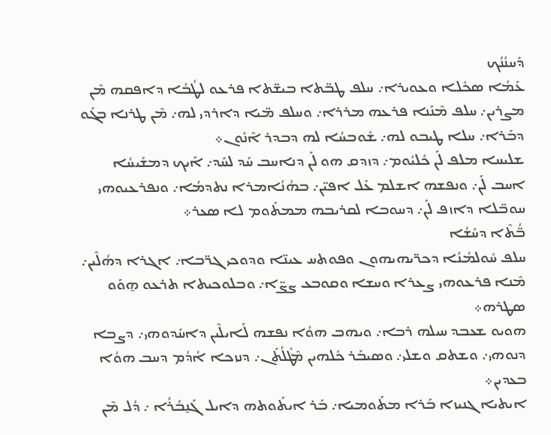ܕܰܚܢܳܢܳܟ
ܥܰܡܳܐ ܣܟܽܠܐ ܘܥܘܝܪܐ܇ ܚܠܦ ܛܒ̈ܬܐ ܒܝܫ̈ܬܐ ܦܪܥܘ ܠܛܳܒܳܐ ܕܐܦܩܗ ܡܶܢ ܡܨܪܝܢ܇ ܚܠܦ ܡܶܢܰܢܐ ܦܪܥܗ ܡܪܪܐ܇ ܘܚܠܦ ܡ̈ܝܐ ܕܐܪܕܝ ܠܗ܇ ܡܶܢ ܛܪܢܐ ܒܓܰܘ ܕܒܰܪܐ܇ ܚܠܐ ܛܝܒܘ ܠܗ܇ ܫܽܘܒܚܳܐ ܠܗ ܕܒܕܪ ܐܶܢܽܘܢ܀
ܫܠܝܚܐ ܡܠܦ ܠܰܢ ܟܽܠܝܽܘܡ܇ ܕܙܕܩ ܗܘ ܠܰܢ ܕܢܐܚܒ ܚܰܕ ܠܚܰܕ܇ ܐܰܝܟ ܕܡܫܺܝܚܳܐ ܐܚܒ ܠܰܢ܇ ܘܢܦܫܗ ܐܫܠܡ ܥܰܠ ܐܦܝ̈ܢ܇ ܒܗܳܢܳܐܡܪܐ ܢܬܕܡܳܐ܇ ܘܢܦܪܥܝܘܗܝ ܚܘܒ̈ܠܐ ܕܐܙܦ ܠܰܢ܇ ܕܚܘܒܐ ܠܩܪܝܒܗ ܡܡܬܰܘܡ ܠܐ ܣܥܪ܀
ܒ̈ܳܬܶܐ ܕܚܰܫܳܐ
ܚܠܦ ܚܽܘܠܡܳܢܳܐ ܕܟܪ̈ܝܗܝܗܘܢ ܘܦܘܬܚ ܥܝܢ̈ܐ ܘܕܘܟܝ ܓܪ̈ܒܐ܇ ܐܓܪܐ ܕܗܳܠܶܝܢ܇ ܡܶܢܐ ܦܪܥܘܗܝ ܨܥܪܐ ܘܚܫܐ ܘܩܘܒܥ ܨܨ̈ܐ܇ ܘܒܠܘܟܝܬܐ ܬܪܥܘ ܗ̱ܘܰܘ ܣܛܪܗ܀
ܗܘܝܘ ܫܥܒܕ ܚܝܠܗ ܪܒܐ܇ ܘܝܗܒ ܗܘܳܐ ܢܦܫܗ ܠܰܐܝܠܶܝܢ ܕܐܚܰܕܘܗܝ܇ ܕܨܒܐ ܕܢܘܗܝ܇ ܘܫܬܩ ܘܫܠܝ܇ ܘܣܝܒܰܪ ܟܽܠܗܝܢ ܡܶܛܽܠܳܬܰܢ܇ ܕܢܙܟܐ ܐܳܕܳܡ ܕܚܒ ܗܘܳܐ ܒܥܕܝܢ܀
ܐܝܬܝܐ ܓܢܝܙܐ ܒܰܪܐ ܡܬܰܘܡܝܐ܇ ܒܰܪ ܐܝܬܰܘܬܗ ܕܐܝܠ ܓܰܢ̱ܒܳܪܳܐ ܇ ܕܳܠ ܡܶܢ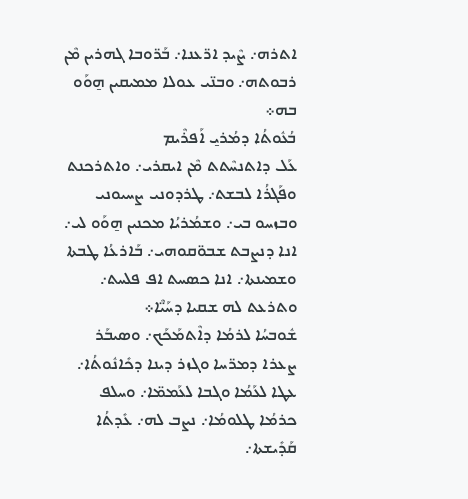ܐܬܪܗ܇ ܨܶܝܕ ܐܪ̈ܥܢܐ܇ ܒܰܪ̈ܘܒܐ ܓܗܪܝܢ ܡܶܢ ܪܒܘܬܗ܇ ܘܒܢ̈ܝ ܥܘܠܐ ܡܡܝܩܝܢ ܗ̱ܘܰܘ ܒܗ܀
ܒܳܥܽܘܬܳܐ ܕܡܳܪܝ̱ ܐܰܦܪܶܝܡ
ܥܰܠ ܕܐܬܢܚܶܬܬ ܡܶܢ ܐܝܩܪܝ܇ ܘܐܬܪܟܢܬ ܘܦܰܓܪܳܐ ܠܒܫܬ܇ ܛܪܕܘܢܝ ܨܚܝܘܢܝ ܘܒܙܚܘ ܒܝ܇ ܘܫܡܳܪܝܳܐ ܡܟܢܝܢ ܗ̱ܘܰܘ ܠܝ܇ ܐܢܐ ܕܢܨܒܬ ܫܒܘ̈ܩܘܗܝ܇ ܒܰܐܪܥܳܐ ܛܒܬܐ ܘܫܡܝܢܬܐ܇ ܐܢܐ ܟܣܚܬ ܐܦ ܦܠܚܬ܇ ܘܬܪܥܬ ܠܗ ܫܩܝܐ ܕܚܰܝ̈ܶܐ܀
ܫܽܘܒܚܳܐ ܠܪܡܳܐ ܕܐܶܬܡܰܟܰܟ܇ ܘܣܝܒܰܪ ܨܥܪܐ ܕܡܪ̈ܚܐ ܘܓܙܪ ܕܝܢܐ ܕܟܺܐܢܽܘܬܳܐ܇ ܥܛܐ ܠܥܰܡܳܐ ܘܓܒܐ ܠܥܰܡܡ̈ܐ܇ ܘܚܠܦ ܟܪܡܳܐ ܛܠܘܡܳܐ܇ ܢܨܒ ܠܗ܇ ܥܺܕܬܳܐ ܩܰܕܺܝܫܬܐ܇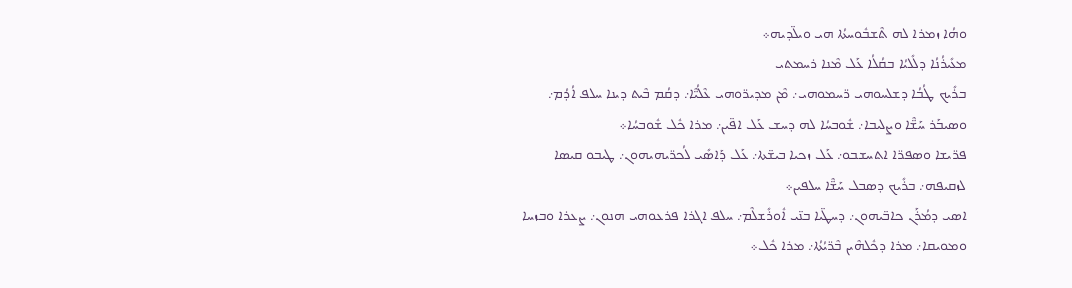ܘܗܳܐ ܙܡܪܐ ܠܗ ܬܶܫܒܽܘܚܬܳܐ ܗܝ ܘܝܠ̈ܕܝܗ܀
ܡܥܺܝܪܳܢܳܐ ܕܠܺܠܝܳܐ ܒܩܳܠܳܐ ܥܰܠ ܡܶܢܐ ܪܚܡܬܝ
ܒܪܺܝܟ ܛܳܒܳܐ ܕܫܠܚܘܗܝ ܪ̈ܚܡܘܗܝ܇ ܡܶܢ ܡܕܝܪ̈ܘܗܝ ܥܶܠܳܝ̈ܶܐ܇ ܕܩܳܡ ܒܶܝܬ ܕܝܢܐ ܚܠܦ ܐܳܕܳܡ܇ ܘܣܝܒܰܪ ܚܰܫ̈ܶܐ ܘܨܠܝܒܐ܇ ܫܽܘܒܚܳܐ ܠܗ ܕܚܫ ܥܰܠ ܐܦ̈ܝܢ܇ ܡܪܐ ܟܽܠ ܫܽܘܒܚܳܐ܀
ܦܪ̈ܝܫܐ ܘܣܦܪ̈ܐ ܐܬܚܫܒܘ܇ ܥܰܠ ܙܟܝܐ ܒܝܫ̈ܬܐ܇ ܥܰܠ ܕܰܐܣܺܝ ܠܳܟܪ̈ܝܗܝܗܘܢ܇ ܛܝܒܘ ܩܝܣܐ ܠܙܩܝܦܗ܇ ܒܪܺܝܟ ܕܣܒܠ ܚܰܫ̈ܶܐ ܚܠܦܝܢ܀
ܐܣܝ ܕܡܳܪܰܢ ܟܐܒ̈ܝܗܘܢ܇ ܕܚܛ̈ܝܐ ܒܢ̈ܝ ܐܽܘܪܺܫܠܶܡ܇ ܚܠܦ ܐܓܪܐ ܦܪܥܘܗܝ ܗܢܘܢ܇ ܨܥܪܐ ܘܒܙܚܐ ܘܡܘܝܩܐ܇ ܡܪܐ ܕܟܽܠܗܶܝܢ ܒܶܪ̈ܝܳܬܳܐ܇ ܡܪܐ ܟܽܠ܀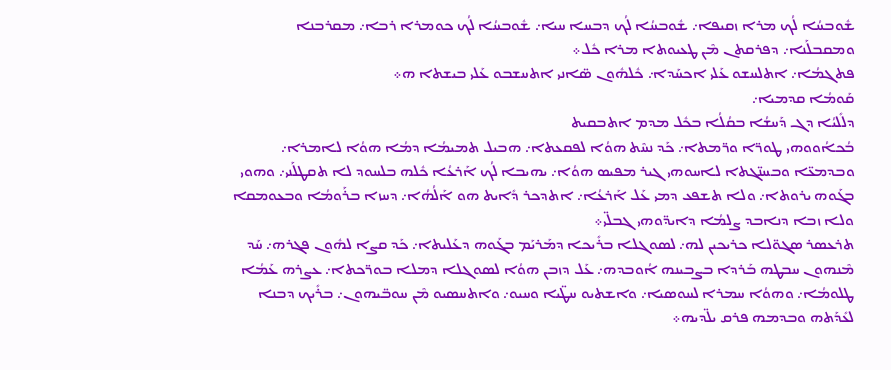ܫܽܘܒܚܳܐ ܠܳܟ ܡܪܐ ܙܩܝܦܐ܇ ܫܽܘܒܚܳܐ ܠܳܟ ܕܒܚܐ ܚܝܐ܇ ܫܽܘܒܚܳܐ ܠܳܟ ܟܘܡܪܐ ܪܒܐ܇ ܡܩܪܒܢܐ ܘܡܩܒܠܰܢܐ܇ ܕܦܪܩܬܢ ܡܶܢ ܛܥܝܘܬܐ ܡܪܐ ܟܽܠ܀
ܦܬܓܡܳܐ܇ ܐܬܠܚܫܘ ܥܰܠܝ ܐܟܚܰܕܐ܇ ܟܽܠܗܽܘܢ ܣ̈ܐܢܝ ܐܬܚܫܒܘ ܥܰܠܝ ܒܝܫܬܐ ܗ܀
ܩܰܘܡܳܐ ܩܕܡܝܐ܇
ܕܠܺܠܝܳܐ ܕܓ ܕܰܚܫܳܐ ܒܩܳܠܳܐ ܒܟܽܠ ܡܕܡ ܐܬܒܩܝܬ
ܒܳܟܐܳܘܘܗܝ ܛܘܪ̈ܐ ܘܪ̈ܡܬܐ܇ ܟܰܕ ܢܚܶܬ ܗܘܳܐ ܠܦܩܥܬܐ܇ ܗܒܝܠ ܬܡܝܡܳܐ ܕܡܳܐ ܗܘܳܐ ܠܐܡܪܐ܇ ܘܒܕܡܥ̈ܐ ܘܒܚܢ̈ܓܬܐ ܠܐܚܘܗܝ ܓܝܪ ܡܦܝܣ ܗܘܳܐ܇ ܝܗܝܒܐ ܠܳܟ ܐܰܪܥܳܐ ܟܽܠܗ ܒܠܚܘܕ ܠܐ ܬܩܛܠܰܢܝ܇ ܘܗܘܝ ܒܓܰܘܗ ܝܪܘܬܐ܇ ܘܠܐ ܬܫܦܥ ܕܡܝ ܥܰܠ ܐܰܪܥܳܐ܇ ܐܬܕܟܪ ܕܺܐܝܬ ܗܘ ܐܰܠܳܗܳܐ܇ ܕܚܙܐ ܒܪܰܘܡܳܐ ܘܒܥܘܡܩܐ ܘܠܐ ܙܒܐ ܕܢܐܒܕ ܨܠܡܳܐ ܕܐܝܕ̈ܘܗܝ ܓܒܠ̈ܝ܀
ܬܪܥܣܪ ܣܓܘ̈ܠܐ ܟܪܝܟܝܢ ܠܗ܇ ܠܣܘܓܠܐ ܒܪܺܝܟܐ ܕܡܰܪܝܰܡ ܒܓܰܘܗ ܕܥܰܠܝܬܐ܇ ܟܰܕ ܩܨܐ ܠܗܽܘܢ ܦܓܪܗ܇ ܚܰܕ ܡܶܢܗܘܢ ܚܒܛܗ ܒܰܪܕܐ ܒܨܒܝܢܗ ܐܳܘܒܕܗ܇ ܥܰܠ ܕܙܒܢ ܗܘܳܐ ܠܣܘܓܠܐ ܕܡܠܐ ܒܘܪ̈ܟܬܐ܇ ܥܨܪܗ ܥܰܡܳܐ ܛܠܘܡܳܐ܇ ܘܗܘܳܐ ܚܡܪܐ ܠܚܘܣܝܐ܇ ܘܐܫܬܝܘ ܚܛ̈ܝܐ ܘܚܝܘ܇ ܘܐܬܚܣܝܘ ܡܶܢ ܚܘܒ̈ܝܗܘܢ܇ ܒܪܺܝܟ ܕܒܢܐ ܠܥܺܕܰܬܗ ܘܒܕܡܗ ܦܪܩ ܝܠ̈ܕܝܗ܀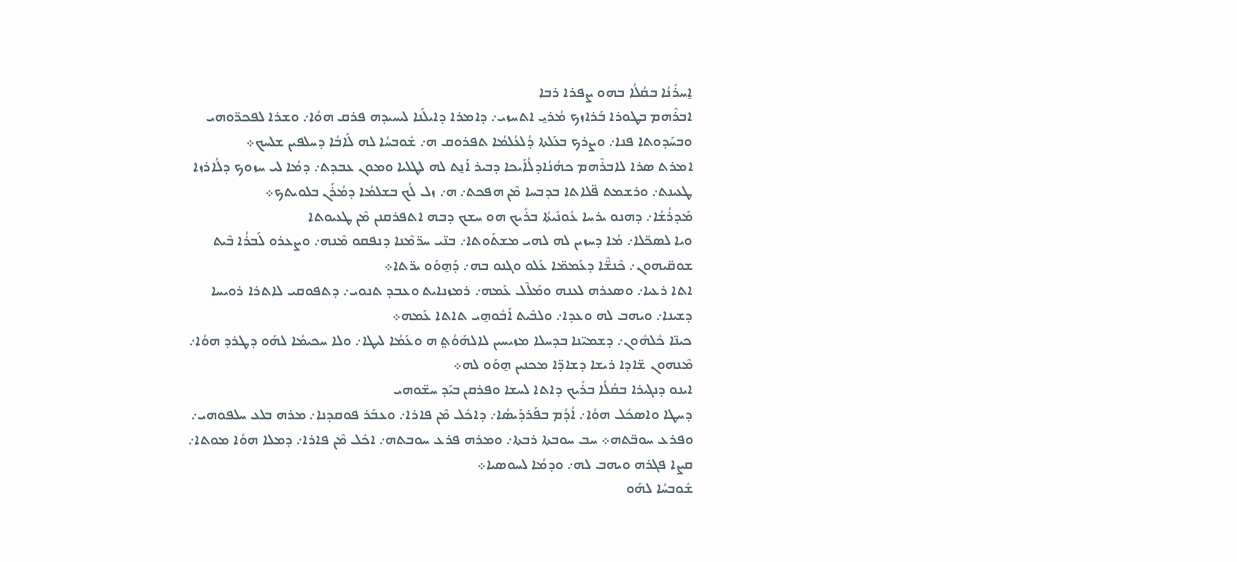ܐ̱ܚܪܺܢܳܐ ܒܩܳܠܳܐ ܒܗܘ ܨܦܪܐ ܪܒܐ
ܐܒܪܶܗܡ ܒܛܘܪܐ ܒܰܪܐܙܟ ܡܳܪܝ̱ ܐܬܚܙܝ܇ ܕܐܡܪܐ ܕܐܝܠܰܢܐ ܠܝܚܝܕܗ ܦܪܩ ܗܘܳܐ܇ ܘܫܪܐ ܠܦܟܪ̈ܘܗܝ ܘܒܚܰܕܘܬܐ ܦܢܐ܇ ܘܨܪܟ ܒܥܰܠܬܐ ܕܳܠܥܳܠܡܳܐ ܬܦܪܘܩ ܗ܇ ܫܽܘܒܚܳܐ ܠܗ ܠܰܐܒܳܐ ܕܚܠܦܝܢ ܫܠܚܟ܀
ܐܡܪܬ ܣܪܐ ܠܐܒܪܶܗܡ ܟܗܳܢܳܐܕܠܳܐܰܝܟܐ ܕܒܝܪ ܐܰܢ̱ܬ ܠܗ ܠܛܠܝܐ ܘܡܘܢ ܥܒܕܬ܇ ܕܡܳܐ ܠܝ ܚܙܘܟ ܕܠܳܐܪܙܐ ܛܥܝܢܬ܇ ܘܪܫܡܬ ܦ̈ܠܐܬܐ ܒܕܒܚܐ ܡܶܢ ܗܦܟܬ܇ ܗ܇ ܙܠ ܠܳܟ ܒܫܠܡܳܐ ܕܡܳܪܰܢ ܒܠܘܝܬܟ܀
ܡܰܕܪܳܫܳܐ܇ ܕܗܢܘ ܝܪܚܐ ܥܽܘܢܺܝܬܳܐ ܒܪܺܝܟ ܗܘ ܚܫܟ ܕܒܗ ܐܬܦܪܩܢܢ ܡܶܢ ܛܥܝܘܬܐ
ܘܝܐ ܠܣܟ̈ܠܐ܇ ܡܳܐ ܕܚܙܝܢ ܠܗ ܠܗܝ ܡܫܬܰܘܬܐ܇ ܒܢ̈ܝ ܚܪ̈ܡܶܢܐ ܕܢܦܩܘ ܡܶܢܗ܇ ܘܨܥܪܘ ܠܰܒܪܳܐ ܒܶܝܬ ܫܘܩ̈ܝܗܘܢ܇ ܟܶܢܫ̈ܶܐ ܕܥܰܡܡ̈ܐ ܥܰܠܘ ܘܓܢܘ ܒܗ܇ ܕܰܗ̱ܘܰܘ ܝܪ̈ܬܐ܀
ܐܬܐ ܪܥܝܐ܇ ܘܣܥܪܗ ܠܥܢܗ ܘܡܰܠܶܠ ܥܰܡܗ܇ ܪܡܙܢܐܝܬ ܘܥܒܕ ܬܢܘܝ܇ ܕܬܦܘܩܝ ܠܐܬܪܐ ܪܘܝܚܐ ܕܫܝܢܐ܇ ܘܝܗܒ ܠܗ ܘܥܕܐ܇ ܘܠܒܶܝܬ ܐܰܒܽܘܗ̱ܝ ܬܐܬܐ ܥܰܡܗ܀
ܟܝܢ̈ܐ ܟܽܠܗܽܘܢ܇ ܕܫܡܝ̈ܢܐ ܒܕܚܠܐ ܡܙܝܚܝܢ ܠܐܠܗܰܘܳܬ݀ ܗ ܘܥܰܡܳܐ ܠܝܛܐ܇ ܘܠܐ ܚܟܝܡܳܐ ܠܗܰܘ ܕܛܪܕ ܗܘܳܐ܇ ܡܶܢܗܘܢ ܫ̈ܐܕܐ ܪܝܫܐ ܕܫܐܕ̈ܐ ܡܟܢܝܢ ܗ̱ܘܰܘ ܠܗ܀
ܐܝܢܘ ܕܢܓܝܪܐ ܒܩܳܠܳܐ ܒܪܺܝܟ ܕܐܬܐ ܠܚܫܐ ܘܦܪܩܢ ܒܝܰܕ ܚܫ̈ܘܗܝ
ܕܚܛܐ ܘܐܣܟܽܠ ܗܘܳܐ܇ ܐܳܕܳܡ ܒܦܰܪܕܰܝܣܳܐ܇ ܕܐܟܽܠ ܡܶܢ ܦܐܪܐ܇ ܘܥܒܰܪ ܦܘܩܕܢܐ܇ ܡܪܗ ܒܠܥ ܚܠܦܘܗܝ܇ ܘܦܪܥ ܚܘܒ̈ܬܗ܀ ܚܒ ܚܘܒܬܐ ܪܒܬܐ܇ ܘܡܪܗ ܦܪܥ ܚܘܒܬܗ܇ ܐܟܽܠ ܡܶܢ ܦܐܪܐ܇ ܕܡܠܐ ܗܘܳܐ ܡܘܬܐ܇ ܩܨܐ ܦܓܪܗ ܘܝܗܒ ܠܗ܇ ܘܕܡܳܐ ܠܚܘܣܝܐ܀
ܫܽܘܒܚܳܐ ܠܗܰܘ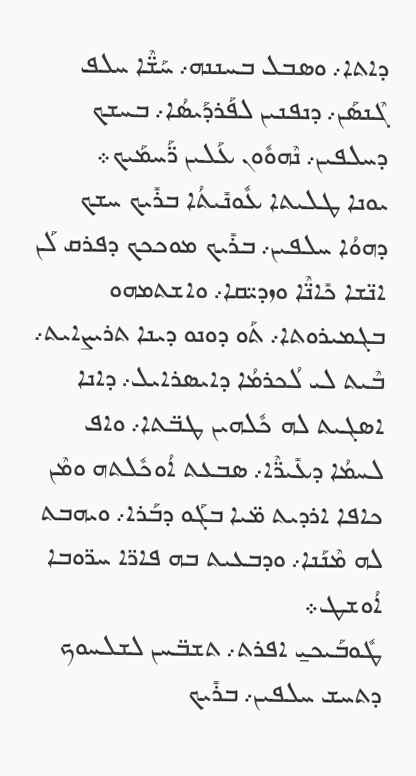ܕܐܬܐ܇ ܘܣܒܠ ܒܚܢܢܗ܇ ܚܰܫ̈ܶܐ ܚܠܦ ܓܶܢܣܰܢ܇ ܕܢܦܢܝܢ ܠܦܰܪܕܰܝܣܳܐ܇ ܒܚܫܟ ܕܚܠܦܝܢ܇ ܢܶܗܘܽܘܢ ܥܰܠܝܢ ܪ̈ܰܚܡܰܝܟ܀
ܝܘܢܐ ܛܠܝܬܐ ܥܽܘܢܺܝܬܳܐ ܒܪܺܝܟ ܚܫܟ ܕܗܘܳܐ ܚܠܦܝܢ܇ ܒܪܺܝܟ ܡܘܟܟܟ ܕܦܪܩ ܠܰܢ
ܐܢ̈ܫܐ ܟܺܐܢ̈ܶܐ ܘܙܕܝ̈ܩܐ܇ ܘܐܫܬܡܗܘ ܒܓܡܝܪܘܬܐ܇ ܬܰܘ ܕܘܢܘ ܕܝܢܐ ܬܪܝܨܐܝܬ܇ ܒܶܝܬ ܠܝ ܠܳܟܪܡܳܐ ܕܐܝܣܪܐܝܠ܇ ܕܐܢܐ ܐܣܓܝܬ ܠܗ ܟܽܠܗܝܢ ܛܒ̈ܬܐ܇ ܘܐܦ ܠܚܡܳܐ ܕܥܺܝܪ̈ܶܐ܇ ܣܒܥܬ ܐܳܘܟܽܠܬܗ ܘܡܶܢ ܟܐܦܐ ܐܪܕܝܬ ܡ̈ܝܐ ܒܓܰܘ ܕܒܰܪܐ܇ ܘܝܗܒܬ ܠܗ ܡܶܢܰܢܐ܇ ܘܕܒܥܝܬ ܒܗ ܦܐܪ̈ܐ ܚܪ̈ܘܒܐ ܐܳܘܫܛ܀
ܛܽܘܒܰܝܟܝ̱ ܐܦܪܬ܇ ܬܫܒ̈ܚܢ ܠܫܠܚܘܟ ܕܬܚܫ ܚܠܦܝܢ܇ ܒܪܺܝܟ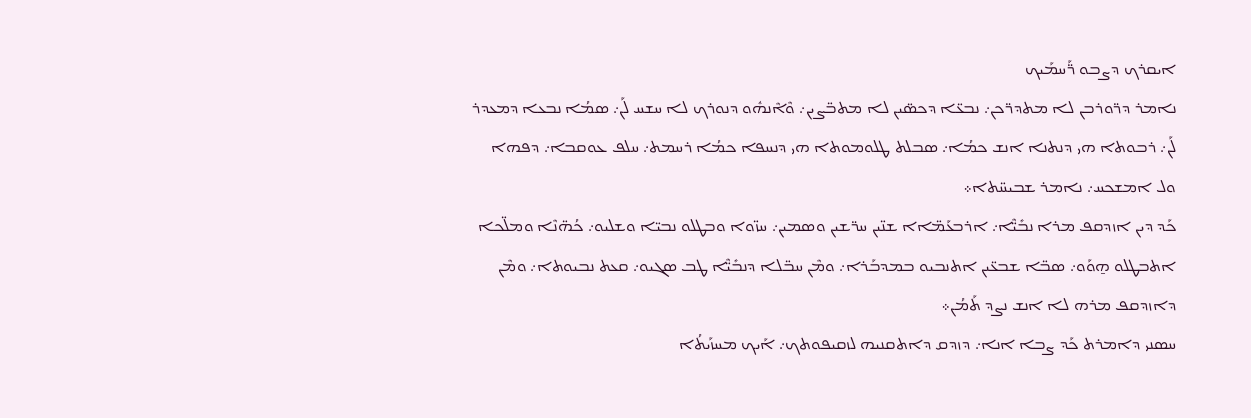ܐܝܩܪܟ ܕܨܒܘ ܪ̈ܰܚܡܰܝܟ
ܢܐܡܪ ܕܪ̈ܘܪܒܢ ܠܐ ܡܬܕܪ̈ܟܢ܇ ܢܒܥ̈ܐ ܕܟܣ̈ܝܢ ܠܐ ܡܬܒ̈ܨܝܢ܇ ܘܶܐܶܢܗܽܘ ܕܢܘܪܟ ܠܐ ܚܫܚ ܠܰܢ܇ ܣܡܳܐ ܢܒܥܐ ܕܡܥܕܪ ܠܰܢ܇ ܪܒܘܬܐ ܗܝ ܕܢܬܢܐ ܐܢܫ ܟܡܳܐ܇ ܣܒܠܬ ܛܠܘܡܘܬܐ ܗܝ ܕܢܚܦܐ ܟܡܳܐ ܪܚܡܬ܇ ܚܠܦ ܥܘܩܒܐ܇ ܕܦܗܐ ܘܠ ܐܡܫܟܚ܇ ܢܐܡܪ ܫܒܝܚ̈ܬܐ܀
ܟܰܕ ܕܝܢ ܐܙܕܩܦ ܡܪܐ ܢܒܺܝ̈ܶܐ܇ ܐܪܒܥܰܡ̈ܐܐ ܫܢ̈ܝܢ ܚܪ̈ܫܝܢ ܘܣܡܝܢ܇ ܚܙ̈ܘܐ ܘܒܛܠܘ ܢܒܝ̈ܐ ܘܫܠܝܘ܇ ܟܳܗ̈ܢܶܐ ܘܡܠ̈ܟܐ ܐܬܒܛܠܘ ܗ̱ܘܰܘ܇ ܣܒ̈ܐ ܫܒܥ̈ܝܢ ܐܬܢܒܝܘ ܒܡܕܒܰܪܐ܇ ܘܡܶܢ ܚܒ̈ܠܐ ܕܢܒܺܝ̈ܶܐ ܛܒ ܣܓܝܘ܇ ܩܥܬ ܢܒܝܘܬܐ܇ ܘܡܶܢ ܕܐܙܕܩܦ ܡܪܗ ܠܐ ܐܢܫ ܢܨܕ ܬܰܡܳܢ܀
ܚܣܢܝ ܕܐܡܪܬ ܟܰܕ ܨܒܐ ܐܢܐ܇ ܕܙܕܩ ܕܐܬܩܢܝܗ ܠܙܩܝܦܘܬܟ܇ ܐܰܝܟ ܡܚܙܰܝܬܳܐ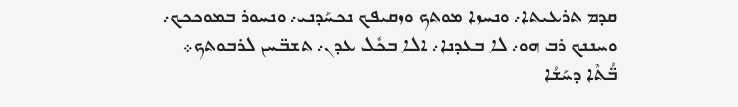ܩܕܡ ܬܪܥܝܬܐ܇ ܘܢܚܙܐ ܡܘܬܟ ܘܙܩܝܦܟ ܢܟܚܰܕܢܝ܇ ܘܢܚܘܪ ܒܡܘܟܟܟ܇ ܘܚܢܢܟ ܪܒ ܗܘ܇ ܠܐ ܒܥܕܢܐ܇ ܐܠܐ ܒܟܽܠ ܥܕܢ܇ ܬܫܒ̈ܚܢ ܠܪܒܘܬܟ܀
ܒ̈ܳܬܶܐ ܕܚܰܫܳܐ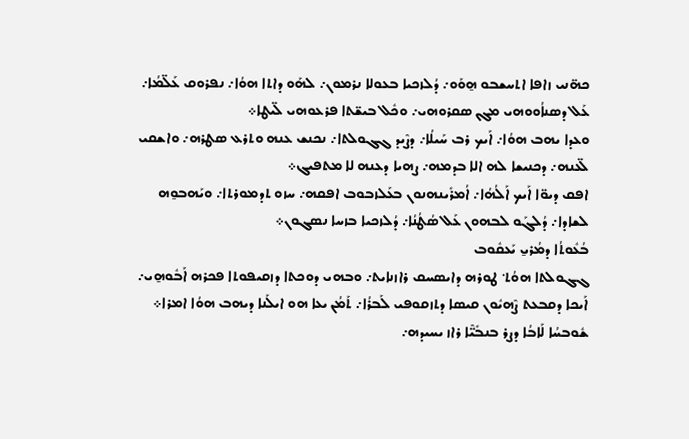ܟܗ̈ܢܝ ܙܐܦܐ ܐܬܚܫܒܘ ܗ̱ܘܰܘ܇ ܕܳܠܙܟܝܐ ܒܥܘܠܐ ܢܪܡܘܢ܇ ܠܗܰܘ ܕܐܬܐ ܗܘܳܐ܇ ܢܦܪܘܩ ܥܰܠ̈ܡܳܐ܇ ܥܰܠ ܕܣܢܐܳܘܘܗܝ ܡܓܢ ܣܩܪܘܗܝ܇ ܘܟܽܠ ܒܝܫ̈ܬܐ ܦܪܥܘܗܝ ܠ̈ܝܛܐ܀
ܘܥܕܐ ܝܗܒ ܗܘܳܐ܇ ܐܰܝܟ ܪܒ ܚܰܝܠܳܐ܇ ܕܨܶܝܕ ܓܓܘܠܬܐ܇ ܢܟܢܫ ܥܢܗ ܘܬܪܥ ܣܛܪܗ܇ ܘܐܫܩܝ ܠ̈ܥܢܗ܇ ܕܟܢܝܫܐ ܠܗ ܐܠܐ ܒܕܡܗ܇ ܨܗܝܐ ܕܥܢܗ ܠܐ ܡܬܦܝܓ܀
ܐܦܩ ܕܝܘ̈ܐ ܐܰܝܟ ܐܰܠܳܗܳܐ܇ ܐܳܡܪܺܝܢܗܢܘܢ ܒܥܰܠܙܒܘܒ ܐܦܩܗ܇ ܚܙܘ ܬܕܡܘܪܬܐ܇ ܘܝܰܗܒܘ̱ܗ ܠܫܐܕܐ܇ ܕܳܠܓܰܘ ܠܒܗܘܢ ܥܰܠ ܣܳܛܳܢܳܐ܇ ܕܳܠܙܟܝܐ ܒܙܚܐ ܢܣܓܘܢ܀
ܒܳܥܽܘܬܳܐ ܕܡܳܪܝ̱ ܝܰܥܩܽܘܒ
ܓܓܘܠܬܐ ܗܘܳܬ݀  ܛܘܪܗ ܕܐܝܣܚܩ ܪܐܙܢܐܝܬ܇ ܘܒܗܝ ܕܘܟܬܐ ܕܙܩܝܦܘܬܐ ܦܟܪܗ ܐܰܒܽܘܗ̱ܝ܇ ܐܰܝܟܐ ܕܩܒܥܬ ܨܶܗܝܽܘܢ ܩܝܣܐ ܕܬܙܩܘܦܝ ܠܰܒܪܳܐ܇ ܬܰܡܳܢ ܝܥܐ ܗܘ ܐܝܠܰܢܐ ܕܝܗܒ ܗܘܳܐ ܐܡܪܐ܀
ܫܽܘܒܚܳܐ ܠܰܐܒܳܐ ܕܨܪ ܒܢܒܺܝ̈ܶܐ ܪܐܙ ܝܚܝܕܗ܇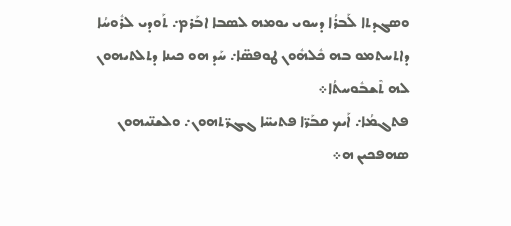ܘܣܓܕܬܐ ܠܰܒܪܳܐ ܕܚܘܝ ܝܘܡܗ ܠܣܒܐ ܐܒܰܪܡ܇ ܬܰܘܕܝ ܠܪܽܘܚܳܐ ܕܐܬܚܬܡܘ ܒܗ ܟܽܠܗܽܘܢ ܛܘܦܣ̈ܐ܇ ܚܰܕ ܗܘ ܟܝܢܐ ܕܬܠܬܝܗܘܢ ܠܗ ܬܶܫܒܽܘܚܬܳܐ܀
ܦܬܓܡܳܐ܇ ܐܰܝܟ ܩܒܰܪ̈ܐ ܦܬܝܚ̈ܐ ܓܓܪ̈ܬܗܘܢ܇ ܘܠܫܢ̈ܝܗܘܢ ܣܗܦܟܝܢ ܗ܀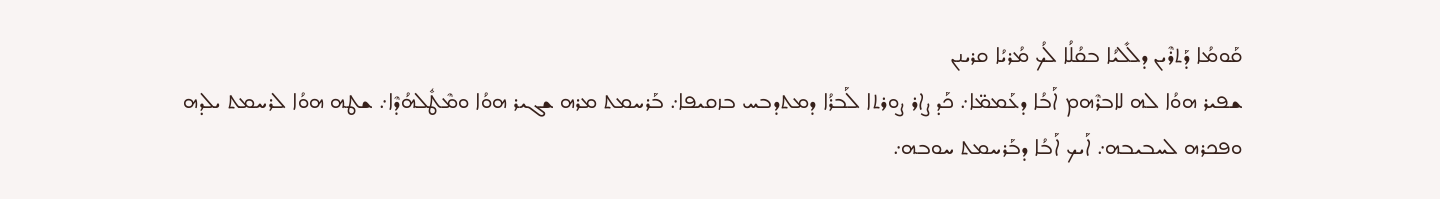ܩܰܘܡܳܐ ܕܰܬܪܶܝܢ ܕܠܺܠܝܳܐ ܒܩܳܠܳܐ ܠܳܟ ܡܳܪܝܳܐ ܩܪܝܢܢ
ܫܦܝܪ ܗܘܳܐ ܠܗ ܠܐܒܪܶܗܡ ܐܰܒܳܐ ܕܥܰܡܡ̈ܐ܇ ܟܰܕ ܨܐܪ ܨܘܪܬܐ ܠܰܒܪܳܐ ܕܡܬܕܒܚ ܒܙܩܝܦܐ܇ ܒܰܪܚܡܬ ܡܪܗ ܫܓܝܪ ܗܘܳܐ ܘܡܶܛܽܠܗܳܕܶܐ܇ ܫܛܗ ܗܘܳܐ ܠܪܚܡܬ ܝܠܕܗ ܘܦܟܪܗ ܠܚܒܝܒܗ܇ ܐܰܝܟ ܐܰܒܳܐ ܕܒܰܪܚܡܬ ܚܘܒܗ܇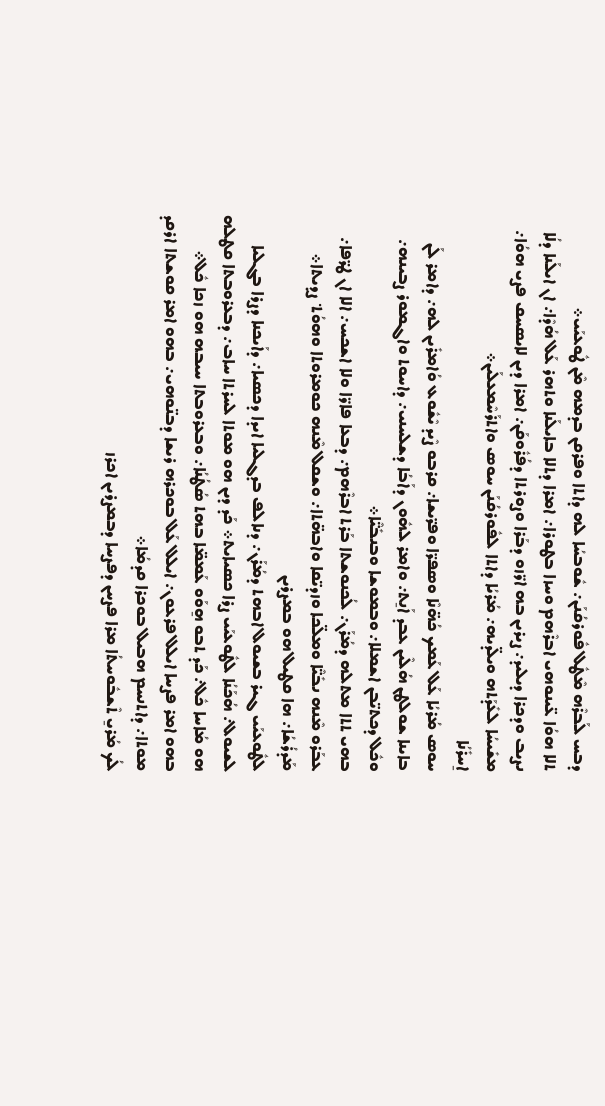ܕܒܚ ܠܰܒܪܶܗ ܡܶܛܽܠ ܦܽܘܪܩܳܢܰܢ܇ ܫܽܘܒܚܳܐ ܠܗ ܕܐܬܐ ܘܦܪܩܢ ܒܕܡܗ ܡܶܢ ܛܽܘܥܝܰܝ܀
ܬܠܐ ܗܘܳܐ ܥ̈ܝܢܘܗܝ ܐܒܪܶܗܡ ܘܚܙܐ ܒܛܘܪܐ܇ ܐܡܪܐ ܕܬܠܐ ܒܐܝܠܰܢܐ ܘܬܗܪ ܥܰܠ ܗܳܕܶܐ܇ ܐܢ ܐܝܠܰܢܐ ܕܠܳܐ ܢܨܝܒ ܘܕܟܪܐ ܕܝܠܝܕ܇ ܨܝܪܝܢ ܒܗ ܐܪ̈ܙܘ ܕܒܰܪܐ ܘܨܘܪܬܐ ܕܦܳܪܽܘܩܰܢ܇ ܐܡܪܐ ܕܝܢ ܠܐܝܣܚܩ ܦܨܝ ܗܘܳܐ܇ ܡܫܺܝܚܳܐ ܠܥܺܕܰܬܗ ܘܝܠ̈ܕܝܗ܇ ܡܳܪܝܳܐ ܕܐܬܐ ܠܦܽܘܪܩܳܢܰܢ ܚܘܣ ܘܐܬܪܰܚܶܡܥܠܰܝܢ܀
ܐ̱ܚܪܺܢܳܐ
ܚܘܣ ܡܳܪܝܳܐ ܥܰܠ ܥܰܡܟ ܟܳܗ̈ܢܶܐ ܘܣܦܪ̈ܐ ܘܦܪ̈ܝܫܐ܇ ܩܪܒܘ ܨܶܝܕ ܝܶܫܽܘܥ ܘܳܐܡܪܺܝܢ ܠܗ܇ ܕܐܡܪ ܠܰܢ ܒܐܝܢܐ ܫܘܠܛܢ ܗܳܠܶܝܢ ܥܒܕ ܐܰܢ̱ܬ܇ ܘܐܡܪ ܠܗܽܘܢ ܕܐܰܒܳܐ ܕܫܠܚܢܝ܇ ܕܐܚܘܬ ܘܐܓܡܘܪ ܨܒܝܢܗ܇ ܘܟܽܠ ܕܟܬܝ̈ܒܢ ܐܫܡܠܐ܇ ܘܒܡܘܫܐ ܘܒܢܒܺܝ̈ܶܐ܀
ܒܗܝ ܬܬܐ ܡܬܠܗ ܕܡܳܪܰܢ܇ ܠܳܟܢܘܫܬܐ ܒܰܪܬ ܐܒܪܶܗܡ܇ ܕܒܥܐ ܦܐܪ̈ܐ ܘܠܐ ܐܫܟܚ܇ ܐܠܐ ܐܢ ܛܪ̈ܦܐ܇ ܥܒܰܪܘ ܡܶܢܗ ܢܒܺܝ̈ܶܐ ܘܡܠ̈ܟܐ ܘܙܕܝ̈ܩܐ ܘܐܒܗ̈ܬܐ܇ ܘܫܩܠ ܡܶܢܗ ܟܘܡܪܘܬܐ ܘܗܘܳܬ݀  ܨܕܝܬܐ܀
ܡܰܕܪܳܫܳܐ܇ ܗܐ ܩܛܝܠ ܗܘ ܒܡܨܪܝܢ
ܠܛܽܘܥܝܰܝ ܓܝܪ ܒܫܝܘܠ ܐܒܗܬ ܕܡܳܪܰܢ܇ ܕܢܐܠܦ ܒܕܓܠܝܐ ܐܝܕܐ ܕܟܣܝܐ܇ ܕܐܰܝܟܢܐ ܕܨܪܐ ܒܓܠܝܐ ܠܫܝܘܠ܇ ܗܳܟܰܢܳܐ ܠܛܽܘܥܝܰܝ ܨܪܐ ܟܣܝܐܝܬ܀ ܟܰܕ ܕܝܢ ܗܘ ܡܘܬܐ ܠܚܪܬܐ ܚܐܒ܇ ܕܒܥܪܘܒܬܐ ܩܛܠܗ ܗܘ ܡܳܐܚܐ ܟܽܠ܇ ܟܰܕ ܬܒܘ ܗ̱ܘܰܘ ܥܰܡܡ̈ܐ ܒܗܬ ܣܳܛܳܢܳܐ܇ ܘܒܥܪܘܒܬܐ ܚܝܒܗ ܗܘ ܙܟܐ ܟܽܠ܀
ܒܗܘ ܐܡܪ ܦܨܚܐ ܐܝܠܠ ܦܪܥܘܢ܇ ܐܝܠܠ ܥܰܠ ܒܘܟܪܗ ܪܝܫܐ ܕܒܢ̈ܘܗܝ܇ ܒܗܘ ܐܡܪ ܩܘܫܬܐ ܐܪܩܕ ܡܘܬܐ܇ ܕܐܬܢܚܡ ܗܒܝܠ ܒܘܟܪܐ ܩܕܡܳܐ܀
ܠܳܟ ܡܳܪܝ̱ ܬܶܫܒܽܘܚܬܳܐ ܡܪܐ ܦܨܚܢ ܕܦܨܚܐ ܕܒܡܨܪܝܢ ܐܟܪܙ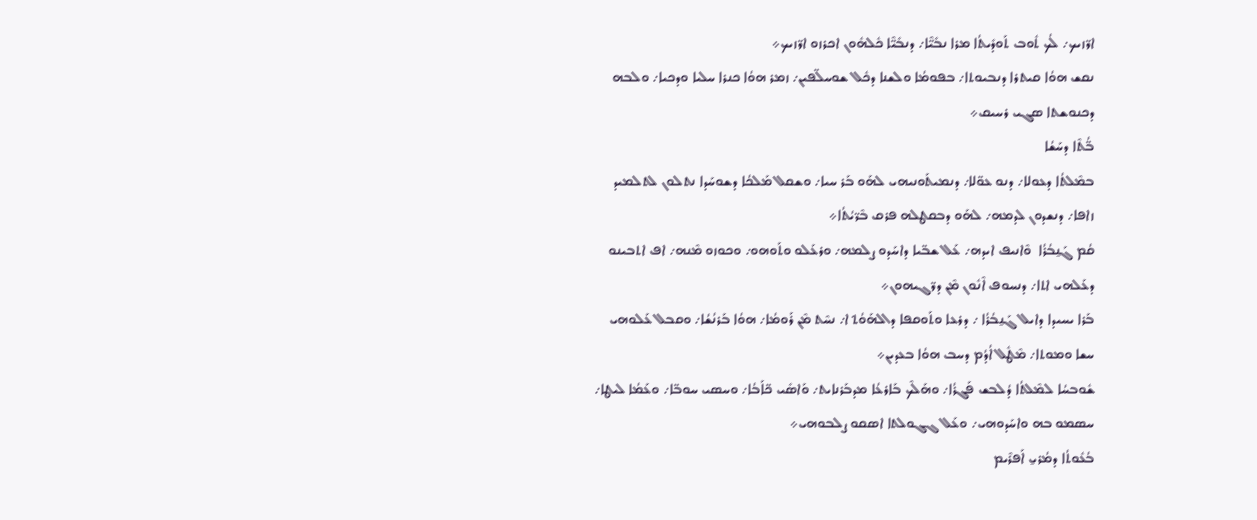ܐܪ̈ܙܝܟ܇ ܠܳܟ ܬܽܘܒ ܬܰܘܕܺܝܬܳܐ ܡܪܐ ܢܒܺܝ̈ܶܐ܇ ܕܢܒܺܝ̈ܶܐ ܟܽܠܗܽܘܢ ܐܟܪܙܘ ܐܪ̈ܙܝܟ܀
ܢܩܫ ܗܘܳܐ ܩܝܬܪܐ ܕܢܒܝܘܬܐ܇ ܒܦܘܡܳܐ ܘܠܫܢܐ ܕܟܽܠ ܫܘܚܠ̈ܦܝܢ܇ ܙܡܪ ܗܘܳܐ ܟܢܪܐ ܚܠܝܐ ܘܕܟܝܐ܇ ܘܠܒܗ ܕܟܢܘܫܬܐ ܣܓܝ ܪܚܝܩ܀
ܒ̈ܳܬܶܐ ܕܚܰܫܳܐ
ܒܡܶܠܬܳܐ ܕܥܘܠܐ܇ ܕܢܘ ܥܘ̈ܠܐ܇ ܕܢܡܝܬܰܘܢܝܗܝ ܠܗܰܘ ܒܰܪ ܚܝܐ܇ ܘܫܩܠ ܡܰܠܟܳܐ ܕܫܘܚܰܕܐ ܢܬܠܘܢ ܠܬܠܡܝܕ ܙܐܦܐ܇ ܕܢܫܕܘܢ ܠܕܡܗ܇ ܠܗܰܘ ܕܒܩܛܠܗ ܦܪܩ ܒܶܪ̈ܝܳܬܳܐ܀
ܩܳܡ ܓܰܢ̱ܒܳܪܳܐ  ܘܶܐܢܝܦ ܐܝܕܗ܇ ܥܰܠ ܫܒ̈ܝܐ ܕܐܚܰܕܘ ܨܠܡܗ܇ ܘܪܥܰܠܘ ܘܬܰܘܗܘ܇ ܘܟܘܙܘ ܡܶܢܗ܇ ܐܦ ܐܬܒܝܢܘ ܕܥܰܠܗܝ ܐܬܐ܇ ܕܢܚܘܦ ܐܶܢܽܘܢ ܡܶܢ ܕܪ̈ܓܝܗܘܢ܀
ܒܰܪܐ ܝܚܝܕܐ ܕܐܝܠ ܓܰܢ̱ܒܳܪܳܐ ܇ ܕܪܥܐ ܘܬܰܘܩܦܐ ܕܐܠܗܰܘܳܬ݀ ܐ܇ ܢܚܶܬ ܡܶܢ ܪܰܘܡܳܐ܇ ܗܘܳܐ ܒܰܪܢܳܫܳܐ܇ ܘܩܒܠ ܥܰܠܘܗܝ ܚܫܐ ܘܡܘܬܐ܇ ܡܶܛܽܠ ܐܳܕܳܡ ܕܚܒ ܗܘܳܐ ܒܥܕܝܢ܀
ܫܽܘܒܚܳܐ ܠܡܶܠܬܳܐ ܕܳܠܒܫ ܦܰܓܪܳܐ܇ ܘܗܰܠܶܟ ܒܰܐܪܥܳܐ ܡܕܒܰܪܢܐܝܬ܇ ܘܰܐܣܺܝ ܟ̈ܐܰܒܳܐ܇ ܘܚܣܝ ܚܘܒ̈ܐ܇ ܘܥܰܡܳܐ ܠܝܛܐ܇ ܚܣܡܘ ܒܗ ܘܐܚܰܕܘܗܝ܇ ܘܥܰܠ ܓܓܘܠܬܐ ܐܣܩܘ ܨܠܒܘܗܝ܀
ܒܳܥܽܘܬܳܐ ܕܡܳܪܝ̱ ܐܰܦܪܶܝܡ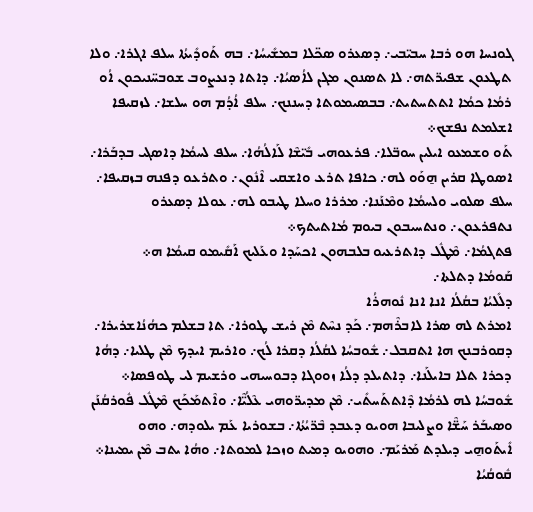ܓܘܢܚܐ ܗܘ ܪܒܐ ܚܒܝ̈ܒܝ܇ ܕܣܥܪܘ ܣܟ̈ܠܐ ܒܡܫܺܝܚܳܐ܇ ܒܗ ܬܰܘܕܺܝܬܳܐ ܚܠܦ ܐܓܪܐ܇ ܘܠܐ ܬܛܥܘܢ ܫܦܝܪ̈ܬܗ܇ ܠܐ ܬܣܢܘܢ ܡܓܢ ܠܐܳܣܝܳܐ܇ ܕܐܬܐ ܕܢܥܨܘܒ ܫܘܒܚ̈ܢܝܟܘܢ ܐܳܘ ܪܡܳܐ ܟܡܳܐ ܐܬܬܚܬܝܬ܇ ܒܒܣܝܡܘܬܐ ܕܚܢܢܟ܇ ܚܠܦ ܐܳܕܳܡ ܗܘ ܚܠܫܐ܇ ܠܙܩܝܦܐ ܐܫܠܡܬ ܢܦܫܟ܀
ܬܰܘ ܘܫܡܥܘ ܐܝܠܝܢ ܚܘܒ̈ܠܐ܇ ܦܪܥܘܗܝ ܒܺܝ̈ܫܶܐ ܠܰܐܠܳܗܳܐ܇ ܚܠܦ ܠܚܡܳܐ ܕܐܣܓܝ ܒܕܒܰܪܐ܇ ܐܣܘܛܐ ܩܪܝܢ ܗ̱ܘܰܘ ܠܗ܇ ܟܐܦܐ ܬܪܥ ܘܐܫܩܝ ܐܶܢܽܘܢ܇ ܘܬܪܥܘ ܕܦܢܗ ܒܙܩܝܦܐ܇ ܚܠܦ ܣܠܘܝ ܘܠܚܡܳܐ ܘܡܶܢܰܢܐ܇ ܡܪܪܐ ܘܚܠܐ ܛܝܒܘ ܠܗ܇ ܥܘܠܐ ܕܣܥܪܘ ܢܬܦܪܥܘܢ܇ ܘܢܬܚܝܒܘܢ ܒܝܘܡ ܡܳܐܬܝܬܟ܀
ܦܬܓܡܳܐ܇ ܡܶܛܽܠ ܕܐܬܪܥܝܘ ܒܠܒܗܘܢ ܐܟܚܰܕܐ ܘܥܰܠܝܟ ܐܰܩܺܝܡܘ ܩܝܡܳܐ ܗ܀
ܩܰܘܡܳܐ ܕܬܠܬܐ܇
ܕܠܺܠܝܳܐ ܒܩܳܠܳܐ ܐܢܐ ܐܢܐ ܢܽܘܗܪܳܐ
ܐܡܪܬ ܠܗ ܣܪܐ ܠܐܒܪܶܗܡ܇ ܟܰܕ ܢܚܶܬ ܡܶܢ ܪܝܫ ܛܘܪܐ܇ ܬܐ ܒܫܠܡ ܟܗܳܢܳܐܫܪܝܪܐ܇ ܕܩܘܪܒܢܟ ܗܐ ܐܬܩܒܠ܇ ܫܽܘܒܚܳܐ ܠܩܳܠܳܐ ܕܩܪܐ ܠܳܟ܇ ܘܐܪܝܡ ܐܝܕܟ ܡܶܢ ܛܠܝܐ܇ ܕܗܳܐ ܕܟܪܐ ܬܠܐ ܒܐܝܠܰܢܐ܇ ܕܐܬܝܠܕ ܕܠܳܐ ܙܘܘܓܐ ܕܒܘܚܝܗܝ ܘܪܫܝܡ ܠܝ ܛܘܦܣܐ܀
ܫܽܘܒܚܳܐ ܠܗ ܠܪܡܳܐ ܕܶܐܬܬܰܚܬܺܝ܇ ܡܶܢ ܡܕܝܪ̈ܘܗܝ ܥܶܠܳܝ̈ܶܐ܇ ܘܐܶܬܡܰܟܰܟ ܡܶܛܽܠ ܦܽܘܪܩܳܢܰܢ ܘܣܝܒܰܪ ܚܰܫ̈ܶܐ ܘܨܠܝܒܐ ܗܘܝܘ ܕܥܒܕ ܒܶܪ̈ܝܳܬܳܐ܇ ܒܫܘܪܝܐ ܥܰܡ ܝܠܘܕܗ܇ ܘܗܘ ܐܺܝܬܰܘܗ̱ܝ ܕܝܠܕܬ ܡܰܪܝܰܡ܇ ܘܗܘܝܘ ܕܡܝܬ ܘܙܟܐ ܠܡܘܬܐ܇ ܘܗܳܐ ܝܬܒ ܡܶܢ ܝܡܝܢܐ܀
ܩܽܘܩܳܝܳܐ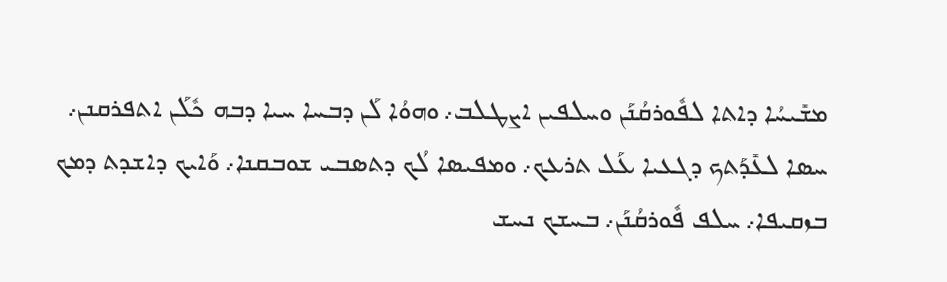ܡܫܺܝܚܳܐ ܕܐܬܐ ܠܦܽܘܪܩܳܢܰܢ ܘܚܠܦܝܢ ܐܨܛܠܒ܇ ܘܗܘܳܐ ܠܰܢ ܕܒܚܐ ܚܝܐ ܕܒܗ ܟܽܠܰܢ ܐܬܦܪܩܢܢ܇ ܚܣܐ ܠܥܺܕܰܬܟ ܕܓܥܝܐ ܥܰܠ ܬܪܥܟ܇ ܘܡܦܝܣܐ ܠܳܟ ܕܬܣܒܝ ܫܘܒܩܢܐ܇ ܘܰܐܝܟ ܕܐܫܕܬ ܕܡܟ ܒܙܩܝܦܐ܇ ܚܠܦ ܦܽܘܪܩܳܢܰܢ܇ ܒܚܫܟ ܢܚܫ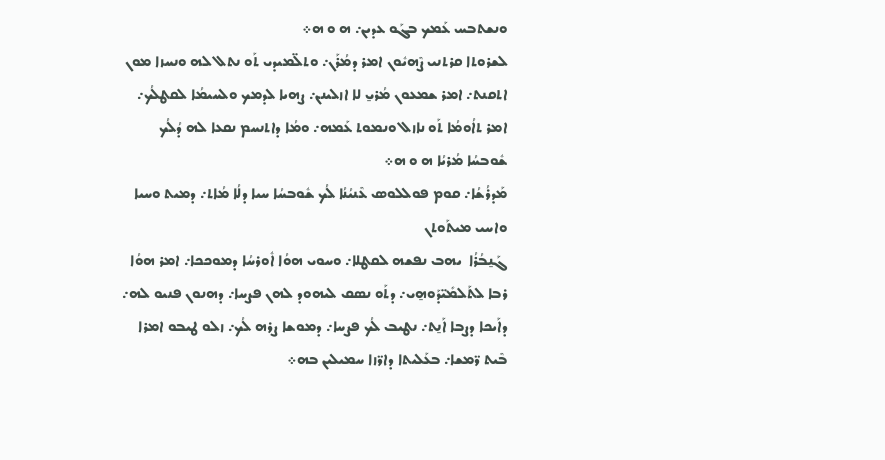ܘܢܫܬܒܚ ܥܰܡܟ ܒܓܰܘ ܥܕܝܢ܇ ܗ ܘ ܗ܀
ܠܫܪܘܬܐ ܩܪܬܢܝ ܨܶܗܝܽܘܢ ܐܡܪ ܕܡܳܪܰܢ܇ ܘܬܠ̈ܡܝܕܝ ܬܰܘ ܢܬܠ ܠܗ ܘܢܚܙܐ ܡܘܢ ܐܬܩܢܬ܇ ܐܡܪ ܫܡܥܘܢ ܡܳܪܝ̱ ܠܐ ܐܙܠܝܢܢ܇ ܨܗܝܐ ܠܕܡܟ ܘܠܚܝܡܳܐ ܠܩܛܠܳܟ܇ ܐܡܪ ܬܐܳܘܡܳܐ ܬܰܘ ܢܐܙܠ ܘܢܡܘܬ ܥܰܡܗ܇ ܘܡܳܐ ܕܐܬܢܚܡ ܢܩܥܐ ܠܗ ܕܳܠܳܟ ܫܽܘܒܚܳܐ ܡܳܪܝܳܐ ܗ ܘ ܗ܀
ܡܰܕܪܳܫܳܐ܇ ܩܘܡ ܦܘܠܠܘܣ ܥܶܢܝܳܢܳܐ ܠܳܟ ܫܽܘܒܚܳܐ ܚܝܐ ܕܠܳܐ ܡܳܐܬ܇ ܕܡܝܬ ܘܚܝܐ ܘܐܚܝ ܡܝܬܰܘܬܢ
ܓܰܢ̱ܒܳܪܳܐ  ܝܗܒ ܢܦܫܗ ܠܩܛܠܐ܇ ܘܚܘܝ ܗܘܳܐ ܐܽܘܪܚܳܐ ܕܡܘܟܟܐ܇ ܐܡܪ ܗܘܳܐ ܪܒܐ ܠܬܰܠܡܺܝ̈ܕܰܘܗ̱ܝ܇ ܕܬܰܘ ܢܣܩ ܠܝܗܘܕ ܠܗܢ ܦܨܚܐ܇ ܕܗܢܘܢ ܦܢܝܘ ܠܗ܇ ܕܐܰܝܟܐ ܕܨܒܐ ܐܰܢ̱ܬ܇ ܢܛܝܒ ܠܳܟ ܦܨܚܐ܇ ܕܡܘܫܐ ܨܪܗ ܠܳܟ܇ ܙܠܘ ܛܝܒܘ ܐܡܪܐ ܒܶܝܬ ܪ̈ܡܫܐ܇ ܒܥܰܠܝܬܐ ܕܐܪ̈ܙܐ ܚܡܝܠܝܢ ܒܗ܀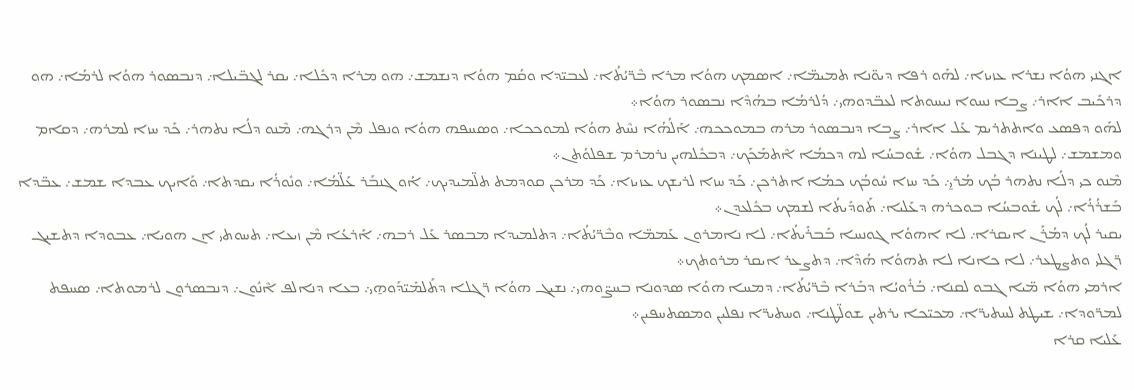ܐܓܢܝ ܗܘܳܐ ܢܫܪܐ ܥܙܝܙܐ܇ ܠܗܰܘ ܪܦܐ ܕܝܘ̈ܢܐ ܬܡܝܡ̈ܐ܇ ܐܣܡܟ ܗܘܳܐ ܡܪܐ ܒܶܪ̈ܝܳܬܳܐ܇ ܠܥܒܝ̈ܕܐ ܘܩܳܡ ܗܘܳܐ ܕܢܫܡܫ܇ ܗܘ ܡܪܐ ܕܟܽܠܐ܇ ܝܩܪ ܠܓܒ̈ܝܠܐ܇ ܕܢܒܣܘܪ ܗܘܳܐ ܠܪܡܳܐ܇ ܗܘ ܕܪܟܺܝܒ ܐܐܪ܇ ܨܒܐ ܢܚܘܐ ܢܝܚܘܬܐ ܠܥܒ̈ܕܘܗܝ܇ ܕܳܠܪܡܳܐ ܒܗܳܕܶܐ ܢܒܣܘܪ ܗܘܳܐ܀
ܠܗܰܘ ܕܦܣܥ ܘܐܬܬܪܝܡ ܥܰܠ ܐܐܪ܇ ܨܒܐ ܕܢܒܣܘܪ ܡܪܗ ܒܡܘܟܟܗ܇ ܐܰܠܳܗܳܐ ܢܚܶܬ ܗܘܳܐ ܠܡܘܟܟܐ܇ ܘܣܚܦܗ ܗܘܳܐ ܘܢܦܠ ܡܶܢ ܕܪܓܗ܇ ܡܶܢܘ ܕܠܳܐ ܢܬܗܪ܇ ܟܰܕ ܚܙܐ ܠܡܪܗ܇ ܕܩܐܡ ܘܡܫܡܫ܇ ܠܛܝܢܐ ܕܓܒܠ ܗܘܳܐ܇ ܫܽܘܒܚܳܐ ܠܗ ܕܟܡܳܐ ܐܶܬܡܰܟܰܟ܇ ܕܒܟܽܠܗܝܢ ܢܪܡܪܡ ܫܦܠܘܳܬܢ܀
ܡܶܢܘ ܟܝ ܕܠܳܐ ܢܬܗܪ ܒܳܟ ܡܳܪܝ̱܇ ܟܰܕ ܚܙܐ ܚܽܘܒܳܟ ܟܡܳܐ ܐܬܪܟܢ܇ ܟܰܕ ܚܙܐ ܠܪܝܫܟ ܥܙܝܙܐ܇ ܟܰܕ ܡܪܟܢ ܩܘܕܡܬ ܬܠ̈ܡܝܕܝܟ܇ ܐܳܘ ܓܢܒܰܪ ܥܰܠ̈ܡܳܐ܇ ܘܢܽܘܪܳܐ ܝܩܕܬܐ܇ ܘܰܐܝܟ ܥܒܕܐ ܫܡܫ܇ ܥܒ̈ܕܐ ܒܰܫܪܳܪܳܐ܇ ܠܳܟ ܫܽܘܒܚܳܐ ܒܘܟܪܗ ܕܥܰܠܝܐ܇ ܬܰܘܕܺܝܬܳܐ ܠܫܡܟ ܒܟܽܠܥܕܢ܀
ܝܩܝܪ ܠܳܟ ܕܡܳܪܰܢ ܐܝܩܪܐ܇ ܠܐ ܐܗܘܳܐ ܓܘܢܚܐ ܒܰܒܪܺܝܬܳܐ܇ ܠܐ ܢܐܡܪܘܢ ܥܰܡܡ̈ܐ ܘܒܶܪ̈ܝܳܬܳܐ܇ ܕܬܠܡܝܕܐ ܡܒܣܪ ܥܰܠ ܪܒܗ܇ ܐܰܪܥܳܐ ܡܶܢ ܙܝܥܐ܇ ܬܚܘܬܝ ܐܢ ܗܘܝܐ܇ ܥܒܘܕܐ ܕܬܫܝܓ ܪ̈ܓܠܝ ܘܬܨܛܥܪ܇ ܠܐ ܟܐܢܐ ܠܐ ܬܗܘܳܐ ܗܳܕܶܐ܇ ܕܬܨܥܪ ܐܝܩܪ ܡܪܘܬܟ܀
ܐܪܡܝ ܗܘܳܐ ܡ̈ܝܐ ܓܒܘ ܠܩܢܐ܇ ܒܳܪܽܘܝܳܐ ܕܒܰܪܐ ܒܶܪ̈ܝܳܬܳܐ܇ ܕܡܚܐ ܗܘܳܐ ܣܕܘܢܐ ܒܚܨ̈ܘܗܝ܇ ܢܫܝܓ ܗܘܳܐ ܪ̈ܓܠܐ ܕܬܰܠܡܺܝ̈ܕܰܘܗ̱ܝ܇ ܒܥܐ ܕܢܐܠܦ ܐܶܢܽܘܢ܇ ܕܢܒܣܪܘܢ ܠܪܡܘܬܐ܇ ܣܚܦܬ ܠܡܪ̈ܘܕܐ܇ ܫܝܛܬ ܠܚܬܝܪ̈ܐ܇ ܡܟܝ̈ܟܐ ܝܪܬܝܢ ܫܘܠ̈ܛܢܐ܇ ܘܚܬܝܪ̈ܐ ܢܦܠܝܢ ܘܡܣܬܚܦܝܢ܀
ܥܰܠܝܐ ܩܪܐ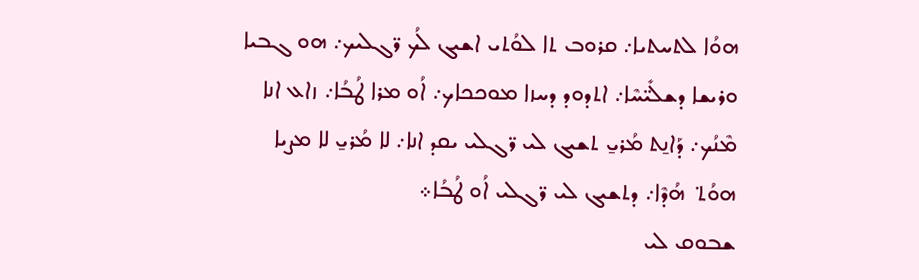ܗܘܳܐ ܠܬܚܬܝܐ܇ ܩܪܘܒ ܬܐ ܠܘܳܬܝ ܐܫܝܓ ܠܳܟ ܪ̈ܓܠܝܟ܇ ܗܘ ܓܒܝܐ ܘܪܝܫܐ ܕܫܠܺܝ̈ܚܶܐ܇ ܐܬܕܘܕ ܕܚܙܐ ܡܘܟܟܐܟ܇ ܐܳܘ ܡܪܐ ܛܳܒܳܐ܇ ܙܐܥ ܐܢܐ ܡܶܢܳܟ܇ ܕܰܐܢ̱ܬ ܡܳܪܝ̱ ܬܫܝܓ ܠܝ ܪ̈ܓܠܝ ܝܩܕ ܐܢܐ܇ ܠܐ ܡܳܪܝ̱ ܠܐ ܡܨܝܐ ܗܘܳܬ݀  ܗܳܕܶܐ܇ ܕܬܫܝܓ ܠܝ ܪ̈ܓܠܝ ܐܳܘ ܛܳܒܳܐ܀
ܫܒܘܩ ܠܝ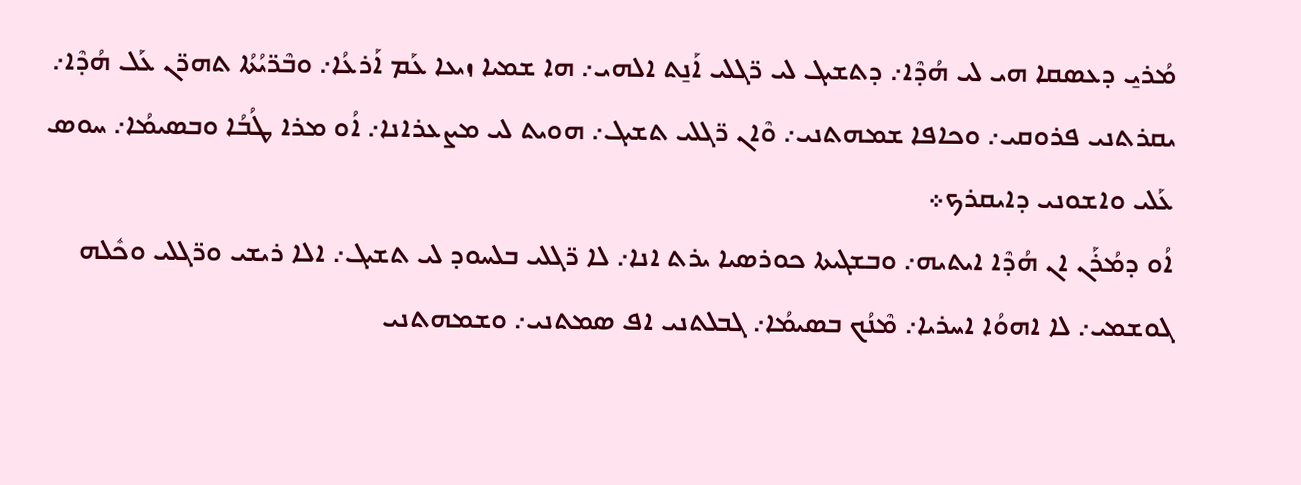ܡܳܪܝ̱ ܕܥܣܩܐ ܗܝ ܠܝ ܗܳܕܶܐ܇ ܕܬܫܝܓ ܠܝ ܪ̈ܓܠܝ ܐܰܢ̱ܬ ܐܠܗܝ܇ ܗܐ ܫܡܝܐ ܙܝܥܐ ܥܰܡ ܐܰܪܥܳܐ܇ ܘܒܶܪ̈ܝܳܬܳܐ ܬܗܪ̈ܢ ܥܰܠ ܗܳܕܶܐ܇ ܝܩܪܬܢܝ ܦܪܘܩܝ܇ ܘܟܐܦܐ ܫܡܗܬܢܝ܇ ܘܶܐܢ ܪ̈ܓܠܝ ܬܫܝܓ܇ ܗܘܝܬ ܠܝ ܡܨܥܪܐܢܐ܇ ܐܳܘ ܡܪܐ ܛܳܒܳܐ ܘܒܣܝܡܳܐ܇ ܚܘܣ ܥܰܠܝ ܘܐܫܘܢܝ ܕܐܝܩܪܟ܀
ܐܳܘ ܕܡܳܪܰܢ ܐܢ ܗܳܕܶܐ ܐܝܬܝܗ܇ ܘܒܫܓܝܬܐ ܟܘܪܣܝܐ ܝܪܬ ܐܢܐ܇ ܠܐ ܪ̈ܓܠܝ ܒܠܚܘܕ ܠܝ ܬܫܝܓ܇ ܐܠܐ ܪܝܫܝ ܘܪ̈ܓܠܝ ܘܟܽܠܗ ܓܘܫܡܝ܇ ܠܐ ܐܗܘܳܐ ܐܚܪܝܐ܇ ܡܶܢܳܟ ܒܣܝܡܳܐ܇ ܓܒܠܬܢܝ ܐܦ ܣܡܬܢܝ܇ ܘܫܡܗܬܢܝ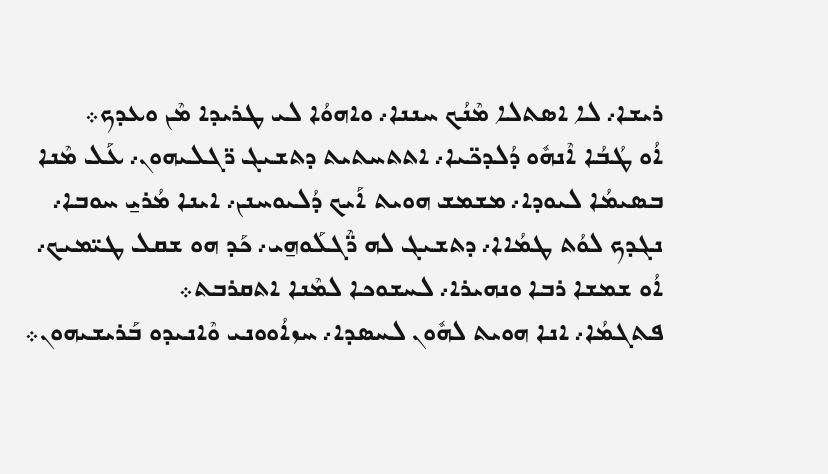ܪܝܫܐ܇ ܠܐ ܐܣܬܠܐ ܡܶܢܳܟ ܚܢܢܐ܇ ܘܐܗܘܳܐ ܠܝ ܛܪܝܕܐ ܡܶܢ ܘܥܕܟ܀
ܐܳܘ ܛܳܒܳܐ ܐܶܢܗܽܘ ܕܳܠܕܟ̈ܝܐ܇ ܐܬܬܚܬܝܬ ܕܬܫܝܓ ܪ̈ܓܠܝܗܘܢ܇ ܥܰܠ ܡܶܢܐ ܒܣܝܡܳܐ ܠܝܘܕܐ܇ ܡܫܡܫ ܗܘܝܬ ܐܰܝܟ ܕܳܠܝܘܚܢܢ܇ ܐܝܢܐ ܡܳܪܝ̱ ܚܘܒܐ܇ ܢܓܕܟ ܠܘܳܬ ܛܡܳܐܐ܇ ܕܬܫܝܓ ܠܗ ܪ̈ܶܓܠܰܘܗ̱ܝ܇ ܟܰܕ ܗܘ ܫܩܠ ܛܝ̈ܡܝܟ܇ ܐܳܘ ܫܡܫܐ ܪܒܐ ܘܢܗܝܪܐ܇ ܠܚܫܘܟܐ ܠܡܶܢܐ ܐܬܩܪܒܬ܀
ܦܬܓܡܳܐ܇ ܐܢܐ ܗܘܝܬ ܠܗܽܘܢ ܠܚܣܕܐ܇ ܚܙܐܳܘܘܢܝ ܘܶܐܢܝܕܘ ܒܰܪܝܫܝܗܘܢ܀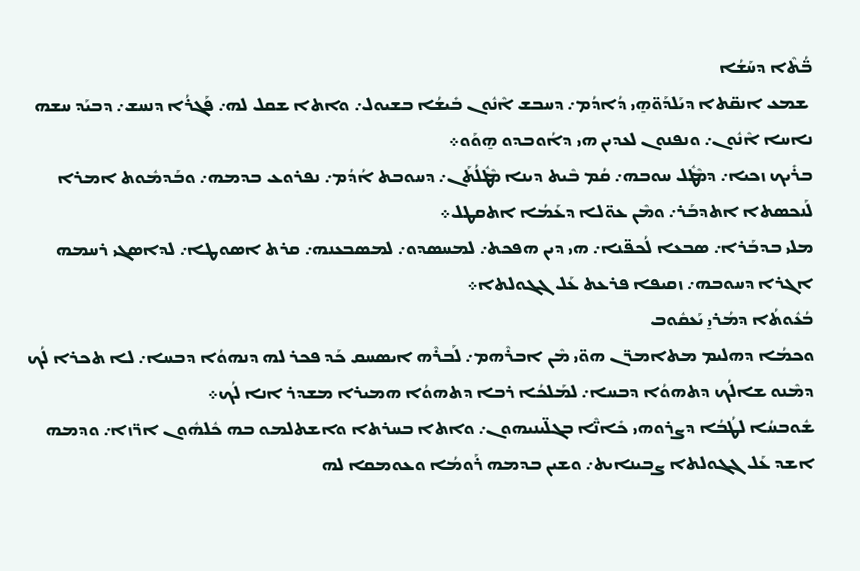ܒ̈ܳܬܶܐ ܕܚܰܫܳܐ
 ܫܡܥ ܐܢܩ̈ܬܐ ܕܝܰܠܕܰܘ̈ܗ̱ܝ ܕܳܐܕܳܡ܇ ܕܚܒܫ ܐܶܢܽܘܢ ܒܺܝܫܳܐ ܒܫܝܘܠ܇ ܘܐܬܐ ܫܩܠ ܠܗ܇ ܦܰܓܪܳܐ ܕܢܚܫ܇ ܕܒܝܰܕ ܚܫܗ ܢܐܚܐ ܐܶܢܽܘܢ܇ ܘܢܦܢܘܢ ܠܥܕܝܢ ܗܝ ܕܐܳܘܒܕܘ ܗ̱ܘܰܘ܀
ܒܪܺܝܟ ܙܟܝܐ܇ ܕܡܶܛܽܠ ܚܘܒܗ܇ ܩܳܡ ܒܶܝܬ ܕܝܢܐ ܡܶܛܽܠܳܬܰܢ܇ ܕܚܘܒܬ ܐܳܕܳܡ܇ ܢܦܪܘܥ ܒܕܡܗ܇ ܘܒܰܕܡܽܘܬ ܐܡܪܐ ܠܰܢܟܣܬܐ ܐܬܕܒܰܪ܇ ܘܡܶܢ ܥܘ̈ܠܐ ܕܥܰܡܳܐ ܐܬܩܛܠ܀
ܡܠܝ ܒܕܒܰܪܐ܇ ܣܒܥܐ ܠܳܟܦ̈ܢܐ܇ ܗܝ ܕܝܢ ܗܦܟܬ܇ ܠܡܚܣܕܘ܇ ܠܡܣܒܥܢܗ܇ ܩܪܬ ܐܣܘܛܐ܇ ܠܕܐܣܓܝ ܪܚܡܗ ܐܓܪܐ ܕܚܘܒܗ܇ ܙܩܝܦܐ ܦܪܥܬ ܥܰܠ ܓܓܘܠܬܐ܀
ܒܳܥܽܘܬܳܐ ܕܡܳܪܝ̱ ܝܰܥܩܽܘܒ
ܘܟܡܳܐ ܕܗܠܝܡ ܡܬܐܡܪ̈ܢ ܗܘ̈ܝ ܡܶܢ ܐܒܪܶܗܡ܇ ܠܰܒܪܶܗ ܐܝܣܚܩ ܟܰܕ ܦܟܪ ܠܗ ܕܢܗܘܳܐ ܕܒܚܐ܇ ܠܐ ܬܟܪܐ ܠܳܟ ܕܡܶܢܘ ܫܐܠܳܟ ܕܬܗܘܳܐ ܕܒܚܐ܇ ܠܡܰܠܟܳܐ ܪܒܐ ܕܬܗܘܳܐ ܗܡܝܪܐ ܡܫܕܪ ܐܢܐ ܠܳܟ܀
ܫܽܘܒܚܳܐ ܠܛܳܒܳܐ ܕܨܪܘܗܝ ܟܺܐܢ̈ܶܐ ܒܓܠ̈ܝܢܝܗܘܢ܇ ܘܐܬܐ ܒܚܪܬܐ ܘܐܫܬܠܡܘ ܒܗ ܟܽܠܗܽܘܢ ܐܪ̈ܙܐ܇ ܘܕܡܗ ܐܫܕ ܥܰܠ ܓܓܘܠܬܐ ܨܒܝܢܐܝܬ܇ ܘܫܝܢ ܒܕܡܗ ܪܰܘܡܳܐ ܘܥܘܡܩܐ ܠܗ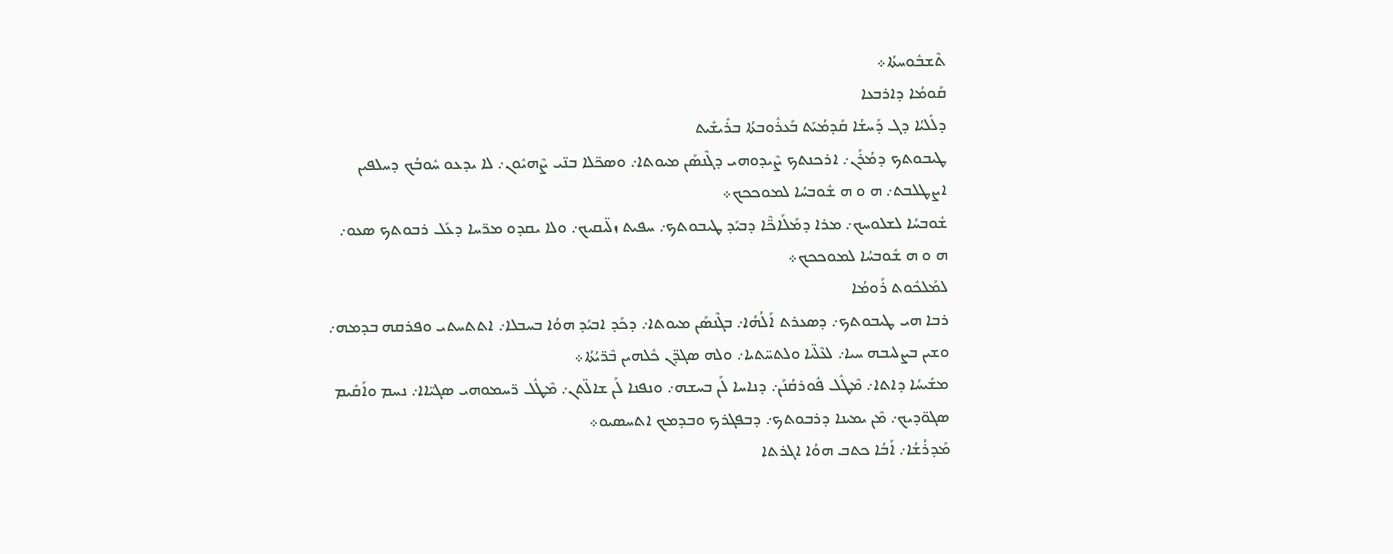ܬܶܫܒܽܘܚܬܳܐ܀
ܩܰܘܡܳܐ ܕܐܪܒܥܐ
ܕܠܺܠܝܳܐ ܕܓ ܕܰܚܫܳܐ ܩܰܕܡܳܝܰܬ ܒܰܥܪܽܘܒܬܳܐ ܒܪܺܝܫܺܝܬ
ܛܝܒܘܬܟ ܕܡܳܪܰܢ܇ ܐܪܟܢܬܟ ܨܶܝܕܘܗܝ ܕܓܶܢܣܰܢ ܡܝܘܬܐ܇ ܘܣܟ̈ܠܐ ܒܢ̈ܝ ܨܶܗܝܽܘܢ܇ ܠܐ ܝܕܥܘ ܚܽܘܒܳܟ ܕܚܠܦܝܢ ܐܨܛܠܒܬ܇ ܗ ܘ ܗ ܫܽܘܒܚܳܐ ܠܡܘܟܟܟ܀
ܫܽܘܒܚܳܐ ܠܫܠܘܚܟ܇ ܡܪܐ ܕܡܰܠܰܐܟ̈ܶܐ ܕܒܝܰܕ ܛܝܒܘܬܟ܇ ܚܦܝܬ ܙܠ̈ܝܩܝܟ܇ ܘܠܐ ܝܩܕܘ ܡܪ̈ܚܐ ܕܥܰܠ ܪܒܘܬܟ ܣܥܘ܇ ܗ ܘ ܗ ܫܽܘܒܚܳܐ ܠܡܘܟܟܟ܀
ܠܡܰܠܟܽܘܬ ܪܰܘܡܳܐ
ܪܒܐ ܗܝ ܛܝܒܘܬܟ܇ ܕܣܥܪܬ ܐܰܠܳܗܳܐ܇ ܒܓܶܢܣܰܢ ܡܝܘܬܐ܇ ܕܟܰܕ ܐܒܝܰܕ ܗܘܳܐ ܒܚܒܠܐ܇ ܐܬܬܚܬܝ ܘܦܪܩܗ ܒܕܡܗ܇ ܘܫܝܢ ܒܨܠܝܒܗ ܚܝܐ܇ ܠܥܶܠ̈ܝܐ ܘܠܬܚ̈ܬܝܐ܇ ܘܠܗ ܣܓܕ̈ܢ ܟܽܠܗܝܢ ܒܶܪ̈ܝܳܬܳܐ܀
ܡܫܺܝܚܳܐ ܕܐܬܐ܇ ܡܶܛܽܠ ܦܽܘܪܩܳܢܰܢ܇ ܕܢܐܚܐ ܠܰܢ ܒܚܫܗ܇ ܘܢܦܢܐ ܠܰܢ ܫܐܠ̈ܬܢ܇ ܡܶܛܽܠ ܪ̈ܚܡܘܗܝ ܣܓܝ̈ܐܐ܇ ܢܚܡ ܘܐܰܩܺܝܡ ܣܓܘ̈ܕܝܟ܇ ܡܶܢ ܝܡܝܢܐ ܕܪܒܘܬܟ܇ ܕܒܦܓܪܟ ܘܒܕܡܟ ܐܬܚܣܝܘ܀
ܡܰܕܪܳܫܳܐ܇ ܐܰܒܳܐ ܟܬܒ ܗܘܳܐ ܐܓܪܬܐ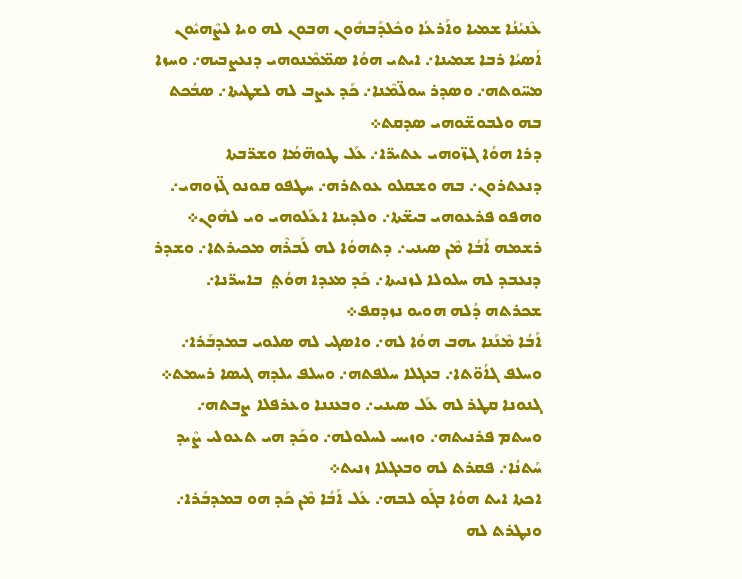ܥܶܢܝܳܢܳܐ ܫܡܝܐ ܘܐܰܪܥܳܐ ܘܟܽܠܕܰܒܗܽܘܢ ܗܒܘܢ ܠܗ ܘܝܐ ܠܨܶܗܝܽܘܢ
ܐܳܣܝܳܐ ܪܒܐ ܫܡܝܢܐ܇ ܐܝܬܝ ܗܘܳܐ ܣܡ̈ܡܶܢܘܗܝ ܕܢܥܨܒܝܗ܇ ܘܚܙܐ ܡܚ̈ܘܬܗ܇ ܘܣܕܪ ܚܘܠ̈ܡܶܢܐ܇ ܟܰܕ ܥܨܒ ܠܗ ܠܫܛܝܬܐ܇ ܣܒܳܟܬ ܒܗ ܘܠܒܘܫ̈ܘܗܝ ܣܕܩܬ܀
ܕܪܐ ܗܘܳܐ ܓܙ̈ܘܗܝ ܥܬܝܪ̈ܐ܇ ܥܰܠ ܛܘܗ̈ܡܳܐ ܘܫܪ̈ܒܬܐ ܕܢܥܬܪܘܢ܇ ܒܗ ܘܫܩܠܘ ܥܘܬܪܗ܇ ܚܛܦܘ ܩܘܢܘ ܓ̈ܙܘܗܝ܇ ܘܗܦܘ ܦܪܥܘܗܝ ܒܝܫ̈ܬܐ܇ ܘܠܕܝܢܐ ܐܥܰܠܘܗܝ ܘܝ ܠܗܽܘܢ܀
ܪܫܡܗ ܐܰܒܳܐ ܡܶܢ ܣܝܢܝ܇ ܕܬܗܘܳܐ ܠܗ ܠܰܒܪܶܗ ܡܟܝܪܬܐ܇ ܘܫܕܪ ܕܢܥܒܕ ܠܗ ܚܠܘܠܐ ܠܙܢܝܬܐ܇ ܟܰܕ ܡܥܕܐ ܗܘܳܬ݀  ܒܐܚܪ̈ܢܐ܇ ܫܟܪܬܗ ܕܳܠܗ ܗܘܝܘ ܢܙܕܩܦ܀
ܐܰܒܳܐ ܡܶܢܰܢܐ ܝܗܒ ܗܘܳܐ ܠܗ܇ ܘܐܣܓܝ ܠܗ ܣܠܘܝ ܒܡܕܒܰܪܐ܇ ܘܚܠܦ ܓܐܳܘ̈ܬܐ܇ ܒܥܓܠܐ ܚܠܦܬܗ܇ ܘܚܠܦ ܝܠܕܗ ܓܝܣܐ ܪܚܡܬ܀
ܓܢܘܢܐ ܩܛܪ ܠܗ ܥܰܠ ܣܝܢܝ܇ ܘܒܥܢܢܐ ܘܥܪܦܠܐ ܨܒܬܗ܇ ܘܚܬܡ ܦܪܢܝܬܗ܇ ܘܙܝܚ ܠܚܠܘܠܗ܇ ܘܟܰܕ ܗܝ ܬܥܘܠܝ ܨܶܝܕ ܚܰܬܢܳܐ܇ ܦܩܪܬ ܠܗ ܘܒܥܓܠܐ ܙܢܝܬ܀
ܐܟܬܐ ܐܝܬ ܗܘܳܐ ܒܓܰܘ ܠܒܗ܇ ܥܰܠ ܐܰܒܳܐ ܡܶܢ ܟܰܕ ܗܘ ܒܡܕܒܰܪܐ܇ ܘܢܛܪܬ ܠܗ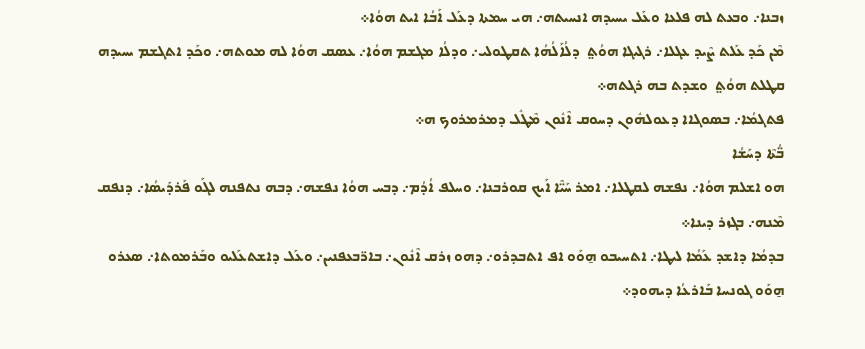ܙܒܢܐ܇ ܘܒܥܬ ܠܗ ܦܠܥܐ ܘܥܰܠ ܝܚܝܕܗ ܐܢܚܝܬܗ܇ ܗܝ ܚܡܬܐ ܕܥܰܠ ܐܰܒܳܐ ܐܝܬ ܗܘܳܐ܀
ܡܶܢ ܟܰܕ ܥܰܠܬ ܨܶܝܕ ܥܓܠܐ܇ ܪܓܝܓܐ ܗܘܳܬ݀  ܕܠܳܐܰܠܳܗܳܐ ܬܩܛܘܠܝ܇ ܘܕܠܳܐ ܡܓܫܡ ܗܘܳܐ܇ ܥܣܩ ܗܘܳܐ ܠܗ ܡܘܬܗ܇ ܘܟܰܕ ܐܬܓܫܡ ܝܚܝܕܗ ܩܛܠܬ ܗܘܳܬ݀  ܘܫܕܬ ܒܗ ܪܓܬܗ܀
ܦܬܓܡܳܐ܇ ܒܣܘܓܐܐ ܕܥܘܠܗܽܘܢ ܕܚܘܩ ܐܶܢܽܘܢ ܡܶܛܽܠ ܕܡܪܡܪܘܟ ܗ܀
ܒ̈ܳܬܶܐ ܕܚܰܫܳܐ
ܗܘ ܐܫܠܡ ܗܘܳܐ܇ ܢܦܫܗ ܠܩܛܠܐ܇ ܐܡܪ ܚܰܝ̈ܶܐ ܐܰܝܟ ܩܘܪܒܢܐ܇ ܘܚܠܦ ܐܳܕܳܡ܇ ܕܒܚ ܗܘܳܐ ܢܦܫܗ܇ ܕܒܗ ܢܬܦܢܗ ܠܓܰܘ ܦܰܪܕܰܝܣܳܐ܇ ܕܢܦܩ ܡܶܢܗ܇ ܒܓܙܪ ܕܝܢܐ܀
ܒܕܡܳܐ ܕܐܫܕ ܥܰܡܳܐ ܠܝܛܐ܇ ܐܬܚܝܒܘ ܗ̱ܘܰܘ ܐܦ ܐܬܒܕܪܘ܇ ܕܗܘ ܙܪܩ ܐܶܢܽܘܢ܇ ܒܐܪ̈ܒܥܦܢܝܢ܇ ܘܥܰܠ ܕܐܫܬܥܰܠܝܘ ܘܒܰܪܡܘܬܐ܇ ܣܥܪܘ ܗ̱ܘܰܘ ܓܘܢܚܐ ܒܰܐܪܥܳܐ ܕܝܗܘܕ܀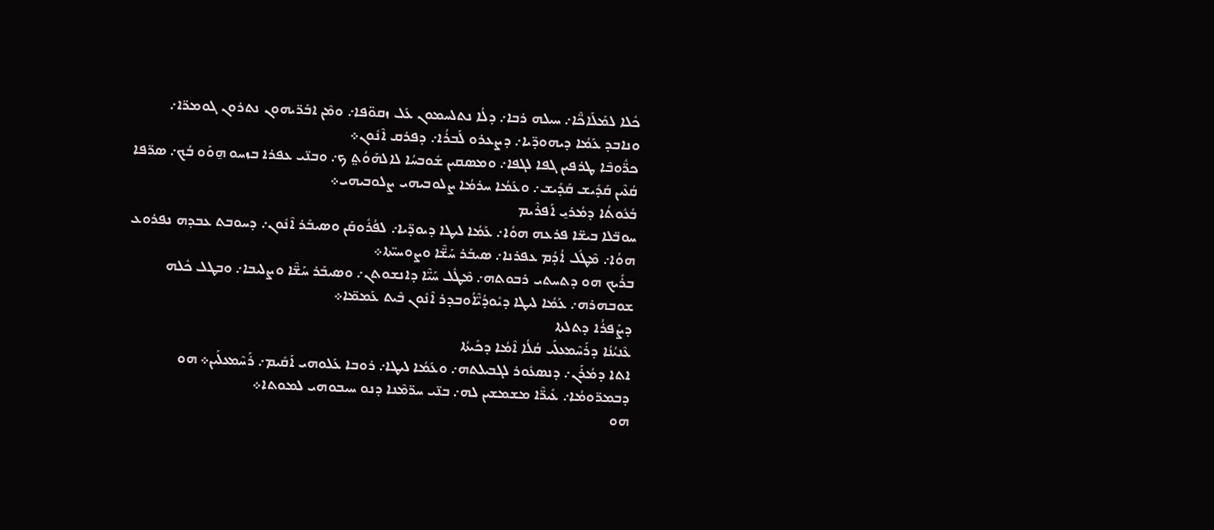ܟܽܠܐ ܠܡܰܠܰܐܟ̈ܶܐ܇ ܚܝܠܗ ܪܒܐ܇ ܕܠܳܐ ܢܬܠܚܡܘܢ ܥܰܠ ܙܩܘ̈ܦܐ܇ ܘܡܶܢ ܐܒܰܪ̈ܝܗܘܢ ܢܬܪܘܢ ܓܘܡܪ̈ܐ܇ ܘܢܐܒܕ ܥܰܡܳܐ ܕܝܗܘܕ̈ܝܐ܇ ܕܨܥܪܘ ܠܰܒܪܳܐ܇ ܕܦܪܩ ܐܶܢܽܘܢ܀
ܟܪ̈ܽܘܒܶܐ ܛܪܦܝܢ ܓܦܐ ܠܓܦܐ܇ ܘܡܣܩܝܢ ܫܽܘܒܚܳܐ ܠܐܠܗܰܘܳܬ݀ ܟ܇ ܘܒܢ̈ܝ ܥܦܪܐ ܒܙܚܘ ܗ̱ܘܰܘ ܒܳܟ܇ ܣܪ̈ܦܐ ܩܳܥܶܝܢ ܩܰܕܺܝܫ ܩܰܕܺܝܫ܇ ܘܥܰܡܳܐ ܚܪܡܳܐ ܨܠܘܒܝܗܝ ܨܠܘܒܝܗܝ܀
ܒܳܥܽܘܬܳܐ ܕܡܳܪܝ̱ ܐܰܦܪܶܝܡ
ܚܘܒ̈ܠܐ ܒܝܫ̈ܐ ܦܪܥܗ ܗܘܳܐ܇ ܥܰܡܳܐ ܠܝܛܐ ܕܝܘܕ̈ܝܐ܇ ܠܦܳܪܽܘܩܰܢ ܘܣܝܒܰܪ ܐܶܢܽܘܢ܇ ܕܚܘܒܬ ܥܒܕܗ ܢܦܪܘܥ ܗܘܳܐ܇ ܡܶܛܽܠ ܐܳܕܳܡ ܥܦܪܢܐ܇ ܣܝܒܰܪ ܚܰܫ̈ܶܐ ܘܨܘܚܝ̈ܬܐ܀
ܒܪܺܝܟ ܗܘ ܕܬܚܬܝ ܪܒܘܬܗ܇ ܡܶܛܽܠ ܚܰܝ̈ܶܐ ܕܐܢܫܘܬܢ܇ ܘܣܝܒܰܪ ܚܰܫ̈ܶܐ ܘܨܠܝܒܐ܇ ܘܒܛܠ ܟܽܠܗ ܫܘܒܗܪܗ܇ ܥܰܡܳܐ ܠܝܛܐ ܕܝܽܘܕܳܝ̈ܶܐܳܘܒܕܪ ܐܶܢܽܘܢ ܒܶܝܬ ܥܰܡܡ̈ܐ܀
ܕܨܰܦܪܳܐ ܕܬܠܬܐ
ܥܶܢܝܳܢܳܐ ܕܪܰܚܶܡܥܠܰܝ ܩܳܠܳܐ ܐܶܡܳܐ ܕܟܺܝܬܳܐ
ܐܬܐ ܕܡܳܪܰܢ܇ ܕܢܣܥܽܘܪ ܠܓܒܝܠܬܗ܇ ܘܥܰܡܳܐ ܠܝܛܐ܇ ܪܘܒܐ ܥܰܠܘܗܝ ܐܰܩܺܝܡ܇ ܪܰܚܶܡܥܠܰܝܢ܀ ܗܘ ܕܒܡܪ̈ܘܡܳܐ܇ ܥܺܝܪ̈ܶܐ ܡܫܡܫܝܢ ܠܗ܇ ܒܢ̈ܝ ܚܪ̈ܡܶܢܐ ܕܢܘ ܚܝܒܘܗܝ ܠܡܘܬܐ܀
ܗܘ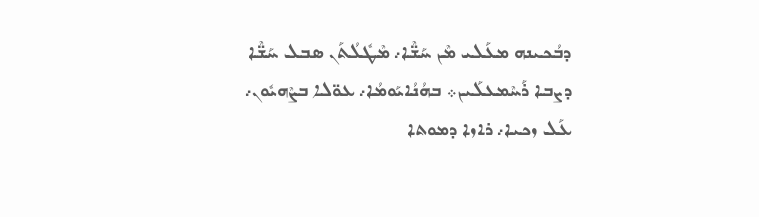ܕܒܳܟܝܢܗ ܡܥܰܠܝ ܡܶܢ ܚܰܫ̈ܶܐ܇ ܡܶܛܽܠܳܬܰܢ ܣܒܠ ܚܰܫ̈ܶܐ ܕܨܒܐ ܪܰܚܶܡܥܠܰܝܢ܀ ܒܗܳܢܳܐܝܰܘܡܳܐ܇ ܥܘ̈ܠܐ ܒܨܶܗܝܽܘܢ܇ ܥܰܠ ܙܟܝܐ܇ ܪܐܙܐ ܕܡܘܬܐ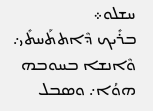ܚܫܠܘ܀
ܒܪܺܝܟ ܕܶܐܬܬܰܚܬܺܝ܇ ܘܶܐܢܫܐ ܒܚܘܒܗ ܗܘܳܐ܇ ܘܣܒܠ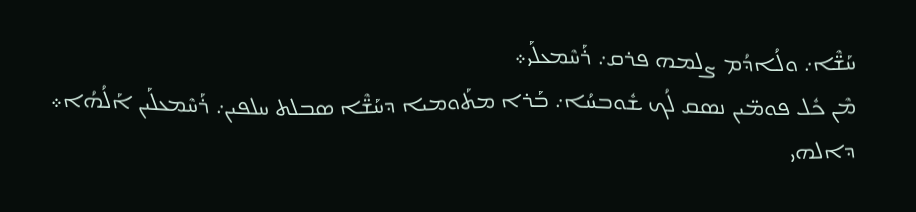ܚܰܫ̈ܶܐ܇ ܘܠܳܐܕܳܡ ܨܠܡܗ ܦܪܩ܇ ܪܰܚܶܡܥܠܰܝ܀
ܡܶܢ ܟܽܠ ܦܘܡ̈ܝܢ ܢܣܩ ܠܳܟ ܫܽܘܒܚܳܐ܇ ܒܰܪܐ ܡܬܰܘܡܝܐ ܕܚܰܫ̈ܶܐ ܣܒܠܬ ܚܠܦܝܢ܇ ܪܰܚܶܡܥܠܰܝܢ ܐܰܠܳܗܳܐ܀
ܕܐܠܗܝ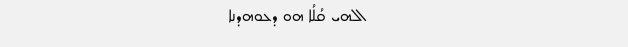ܐܠܗܝ ܩܳܠܳܐ ܗܘ ܕܥܘܗܕܢܐ